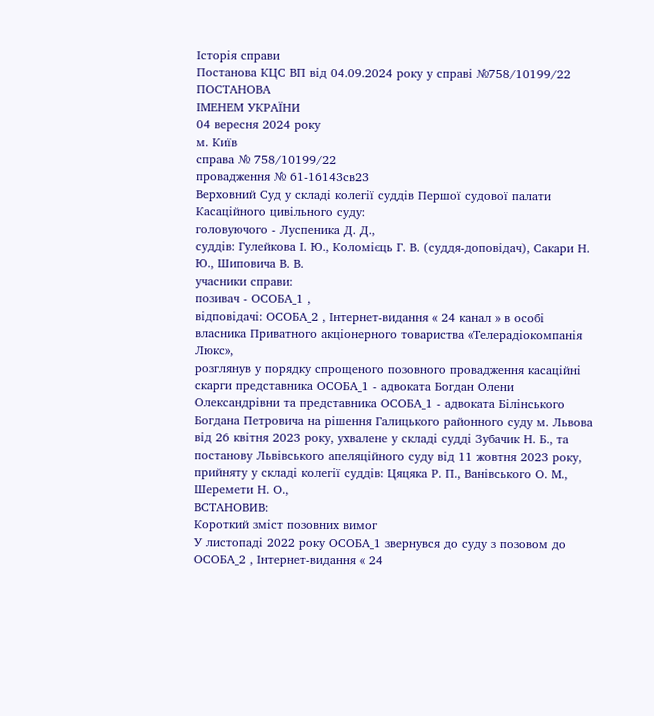Історія справи
Постанова КЦС ВП від 04.09.2024 року у справі №758/10199/22
ПОСТАНОВА
ІМЕНЕМ УКРАЇНИ
04 вересня 2024 року
м. Київ
справа № 758/10199/22
провадження № 61-16143св23
Верховний Суд у складі колегії суддів Першої судової палати Касаційного цивільного суду:
головуючого - Луспеника Д. Д.,
суддів: Гулейкова І. Ю., Коломієць Г. В. (суддя-доповідач), Сакари Н. Ю., Шиповича В. В.
учасники справи:
позивач - ОСОБА_1 ,
відповідачі: ОСОБА_2 , Інтернет-видання « 24 канал » в особі власника Приватного акціонерного товариства «Телерадіокомпанія Люкс»,
розглянув у порядку спрощеного позовного провадження касаційні скарги представника ОСОБА_1 - адвоката Богдан Олени Олександрівни та представника ОСОБА_1 - адвоката Білінського Богдана Петровича на рішення Галицького районного суду м. Львова від 26 квітня 2023 року, ухвалене у складі судді Зубачик Н. Б., та постанову Львівського апеляційного суду від 11 жовтня 2023 року, прийняту у складі колегії суддів: Цяцяка Р. П., Ванівського О. М., Шеремети Н. О.,
ВСТАНОВИВ:
Короткий зміст позовних вимог
У листопаді 2022 року ОСОБА_1 звернувся до суду з позовом до ОСОБА_2 , Інтернет-видання « 24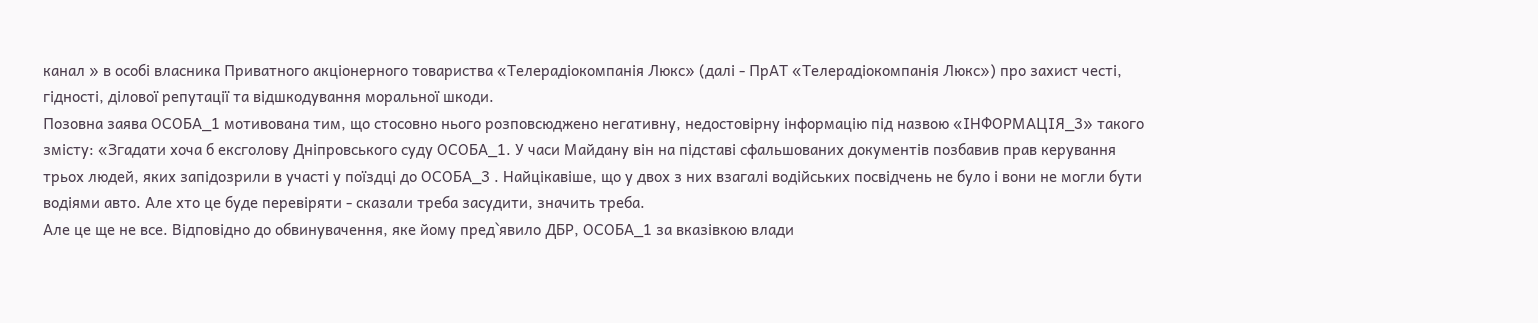канал » в особі власника Приватного акціонерного товариства «Телерадіокомпанія Люкс» (далі - ПрАТ «Телерадіокомпанія Люкс») про захист честі, гідності, ділової репутації та відшкодування моральної шкоди.
Позовна заява ОСОБА_1 мотивована тим, що стосовно нього розповсюджено негативну, недостовірну інформацію під назвою «ІНФОРМАЦІЯ_3» такого змісту: «Згадати хоча б ексголову Дніпровського суду ОСОБА_1. У часи Майдану він на підставі сфальшованих документів позбавив прав керування трьох людей, яких запідозрили в участі у поїздці до ОСОБА_3 . Найцікавіше, що у двох з них взагалі водійських посвідчень не було і вони не могли бути водіями авто. Але хто це буде перевіряти - сказали треба засудити, значить треба.
Але це ще не все. Відповідно до обвинувачення, яке йому пред`явило ДБР, ОСОБА_1 за вказівкою влади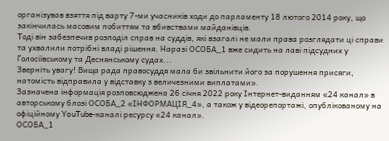організував взяття під варту 7-ми учасників ходи до парламенту 18 лютого 2014 року, що закінчилась масовим побиттям та вбивствами майданівців.
Тоді він забезпечив розподіл справ на суддів, які взагалі не мали права розглядати ці справи та ухвалили потрібні владі рішення. Наразі ОСОБА_1 вже сидить на лаві підсудних у Голосіївському та Деснянському судах...
Зверніть увагу! Вища рада правосуддя мала би звільнити його за порушення присяги, натомість відправила у відставку з величезними виплатами».
Зазначена інформація розповсюджена 26 січня 2022 року Інтернет-виданням «24 канал» в авторському блозі ОСОБА_2 «ІНФОРМАЦІЯ_4», а також у відеорепортажі, опублікованому на офіційному YouTube-каналі ресурсу «24 канал».
ОСОБА_1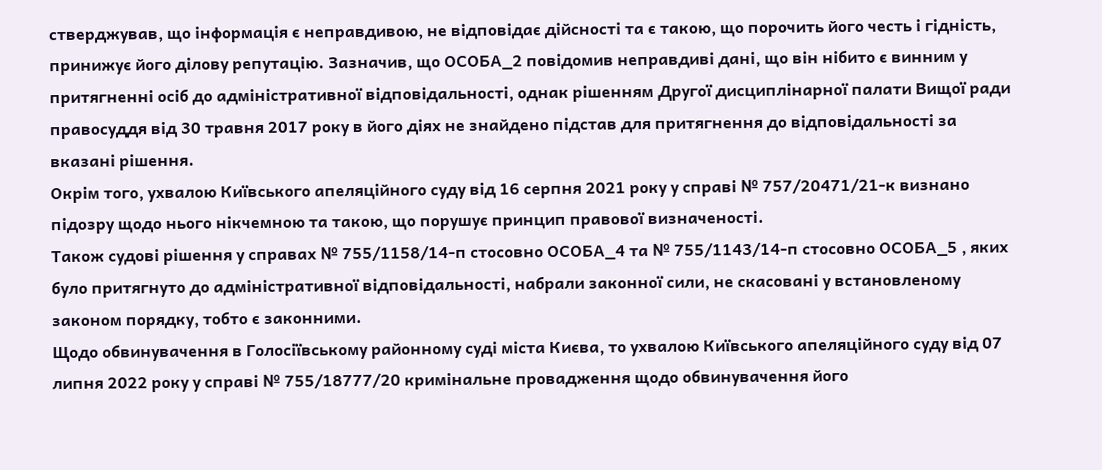стверджував, що інформація є неправдивою, не відповідає дійсності та є такою, що порочить його честь і гідність, принижує його ділову репутацію. Зазначив, що ОСОБА_2 повідомив неправдиві дані, що він нібито є винним у притягненні осіб до адміністративної відповідальності, однак рішенням Другої дисциплінарної палати Вищої ради правосуддя від 30 травня 2017 року в його діях не знайдено підстав для притягнення до відповідальності за вказані рішення.
Окрім того, ухвалою Київського апеляційного суду від 16 серпня 2021 року у справі № 757/20471/21-к визнано підозру щодо нього нікчемною та такою, що порушує принцип правової визначеності.
Також судові рішення у справах № 755/1158/14-п стосовно ОСОБА_4 та № 755/1143/14-п стосовно ОСОБА_5 , яких було притягнуто до адміністративної відповідальності, набрали законної сили, не скасовані у встановленому законом порядку, тобто є законними.
Щодо обвинувачення в Голосіївському районному суді міста Києва, то ухвалою Київського апеляційного суду від 07 липня 2022 року у справі № 755/18777/20 кримінальне провадження щодо обвинувачення його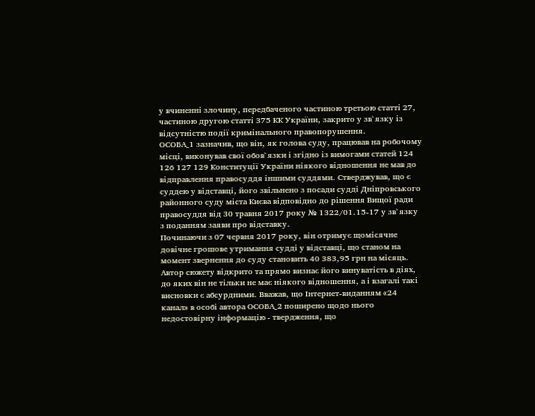у вчиненні злочину, передбаченого частиною третьою статті 27, частиною другою статті 375 КК України, закрито у зв`язку із відсутністю події кримінального правопорушення.
ОСОБА_1 зазначив, що він, як голова суду, працював на робочому місці, виконував свої обов`язки і згідно із вимогами статей 124 126 127 129 Конституції України ніякого відношення не мав до відправлення правосуддя іншими суддями. Стверджував, що є суддею у відставці, його звільнено з посади судді Дніпровського районного суду міста Києва відповідно до рішення Вищої ради правосуддя від 30 травня 2017 року № 1322/01.15-17 у зв`язку з поданням заяви про відставку.
Починаючи з 07 червня 2017 року, він отримує щомісячне довічне грошове утримання судді у відставці, що станом на момент звернення до суду становить 40 383,95 грн на місяць.
Автор сюжету відкрито та прямо визнає його винуватість в діях, до яких він не тільки не має ніякого відношення, а і взагалі такі висновки є абсурдними. Вважав, що Інтернет-виданням «24 канал» в особі автора ОСОБА_2 поширено щодо нього недостовірну інформацію - твердження, що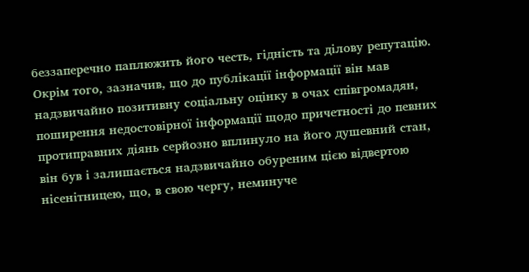беззаперечно паплюжить його честь, гідність та ділову репутацію.
Окрім того, зазначив, що до публікації інформації він мав надзвичайно позитивну соціальну оцінку в очах співгромадян, поширення недостовірної інформації щодо причетності до певних протиправних діянь серйозно вплинуло на його душевний стан, він був і залишається надзвичайно обуреним цією відвертою нісенітницею, що, в свою чергу, неминуче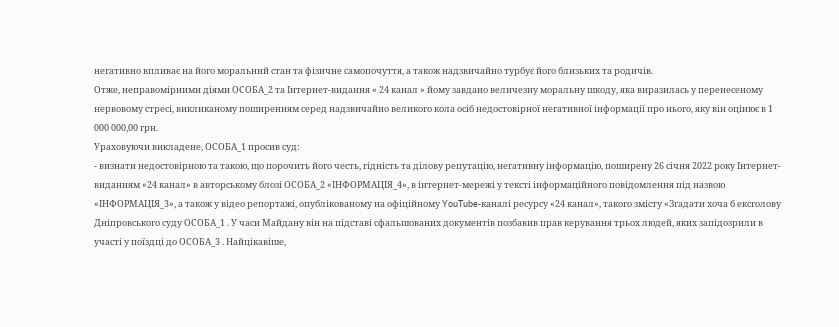негативно впливає на його моральний стан та фізичне самопочуття, а також надзвичайно турбує його близьких та родичів.
Отже, неправомірними діями ОСОБА_2 та Інтернет-видання « 24 канал » йому завдано величезну моральну шкоду, яка виразилась у перенесеному нервовому стресі, викликаному поширенням серед надзвичайно великого кола осіб недостовірної негативної інформації про нього, яку він оцінює в 1 000 000,00 грн.
Ураховуючи викладене, ОСОБА_1 просив суд:
- визнати недостовірною та такою, що порочить його честь, гідність та ділову репутацію, негативну інформацію, поширену 26 січня 2022 року Інтернет-виданням «24 канал» в авторському блозі ОСОБА_2 «ІНФОРМАЦІЯ_4», в інтернет-мережі у тексті інформаційного повідомлення під назвою «ІНФОРМАЦІЯ_3», а також у відео репортажі, опублікованому на офіційному YouTube-каналі ресурсу «24 канал», такого змісту «Згадати хоча б ексголову Дніпровського суду ОСОБА_1 . У часи Майдану він на підставі сфальшованих документів позбавив прав керування трьох людей, яких запідозрили в участі у поїздці до ОСОБА_3 . Найцікавіше,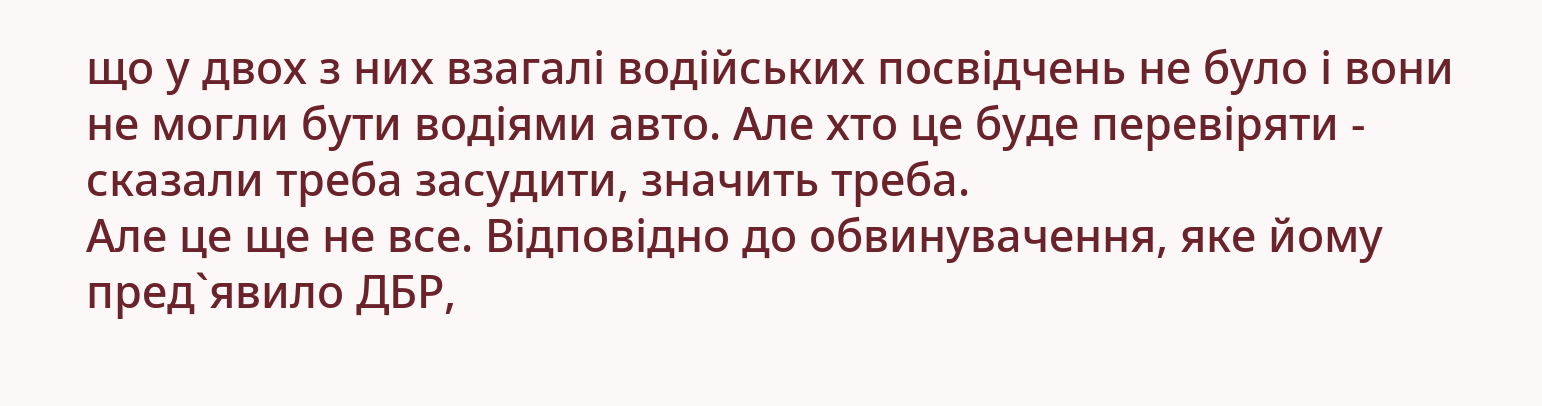що у двох з них взагалі водійських посвідчень не було і вони не могли бути водіями авто. Але хто це буде перевіряти - сказали треба засудити, значить треба.
Але це ще не все. Відповідно до обвинувачення, яке йому пред`явило ДБР,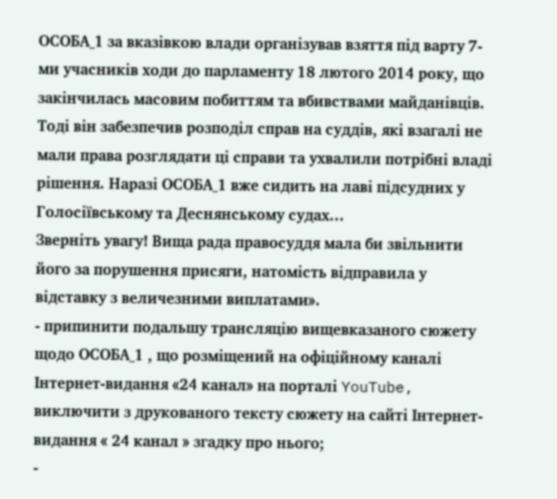ОСОБА_1 за вказівкою влади організував взяття під варту 7-ми учасників ходи до парламенту 18 лютого 2014 року, що закінчилась масовим побиттям та вбивствами майданівців.
Тоді він забезпечив розподіл справ на суддів, які взагалі не мали права розглядати ці справи та ухвалили потрібні владі рішення. Наразі ОСОБА_1 вже сидить на лаві підсудних у Голосіївському та Деснянському судах...
Зверніть увагу! Вища рада правосуддя мала би звільнити його за порушення присяги, натомість відправила у відставку з величезними виплатами».
- припинити подальшу трансляцію вищевказаного сюжету щодо ОСОБА_1 , що розміщений на офіційному каналі Інтернет-видання «24 канал» на порталі YouTube, виключити з друкованого тексту сюжету на сайті Інтернет-видання « 24 канал » згадку про нього;
-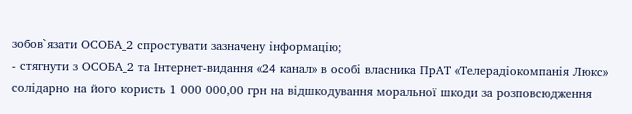зобов`язати ОСОБА_2 спростувати зазначену інформацію;
- стягнути з ОСОБА_2 та Інтернет-видання «24 канал» в особі власника ПрАТ «Телерадіокомпанія Люкс» солідарно на його користь 1 000 000,00 грн на відшкодування моральної шкоди за розповсюдження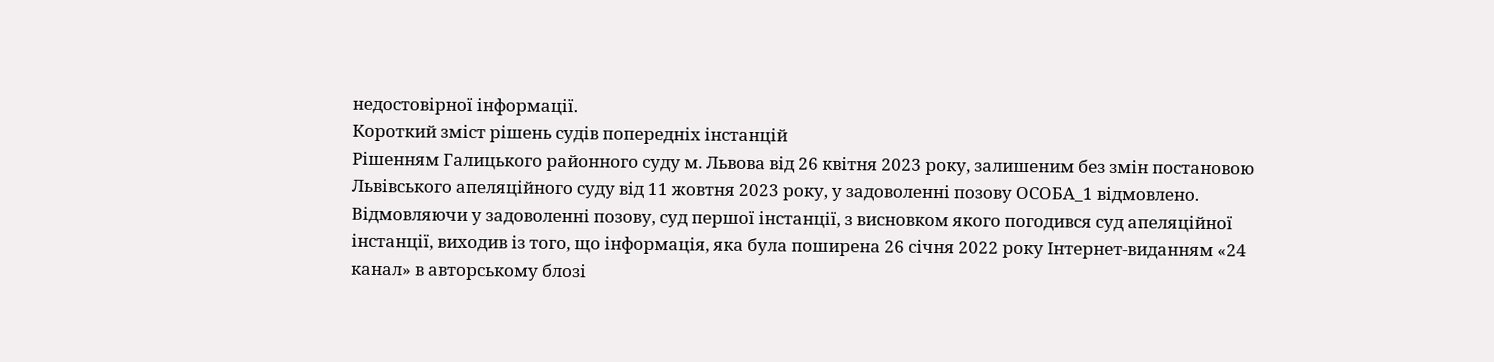недостовірної інформації.
Короткий зміст рішень судів попередніх інстанцій
Рішенням Галицького районного суду м. Львова від 26 квітня 2023 року, залишеним без змін постановою Львівського апеляційного суду від 11 жовтня 2023 року, у задоволенні позову ОСОБА_1 відмовлено.
Відмовляючи у задоволенні позову, суд першої інстанції, з висновком якого погодився суд апеляційної інстанції, виходив із того, що інформація, яка була поширена 26 січня 2022 року Інтернет-виданням «24 канал» в авторському блозі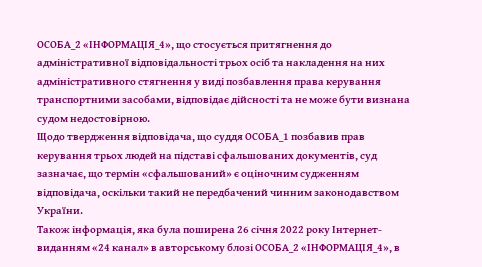ОСОБА_2 «ІНФОРМАЦІЯ_4», що стосується притягнення до адміністративної відповідальності трьох осіб та накладення на них адміністративного стягнення у виді позбавлення права керування транспортними засобами, відповідає дійсності та не може бути визнана судом недостовірною.
Щодо твердження відповідача, що суддя ОСОБА_1 позбавив прав керування трьох людей на підставі сфальшованих документів, суд зазначає, що термін «сфальшований» є оціночним судженням відповідача, оскільки такий не передбачений чинним законодавством України.
Також інформація, яка була поширена 26 січня 2022 року Інтернет-виданням «24 канал» в авторському блозі ОСОБА_2 «ІНФОРМАЦІЯ_4», в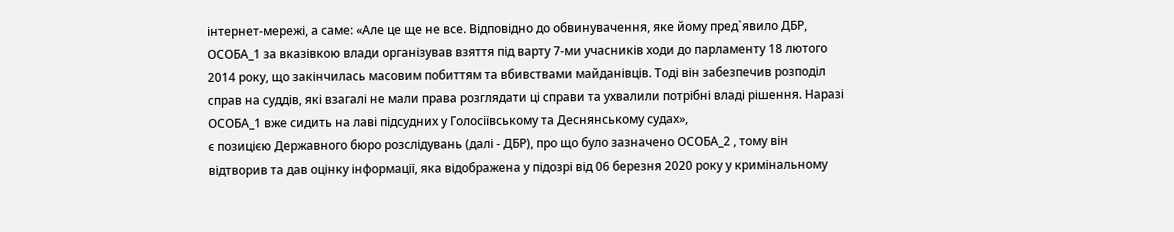інтернет-мережі, а саме: «Але це ще не все. Відповідно до обвинувачення, яке йому пред`явило ДБР, ОСОБА_1 за вказівкою влади організував взяття під варту 7-ми учасників ходи до парламенту 18 лютого 2014 року, що закінчилась масовим побиттям та вбивствами майданівців. Тоді він забезпечив розподіл справ на суддів, які взагалі не мали права розглядати ці справи та ухвалили потрібні владі рішення. Наразі ОСОБА_1 вже сидить на лаві підсудних у Голосіївському та Деснянському судах»,
є позицією Державного бюро розслідувань (далі - ДБР), про що було зазначено ОСОБА_2 , тому він відтворив та дав оцінку інформації, яка відображена у підозрі від 06 березня 2020 року у кримінальному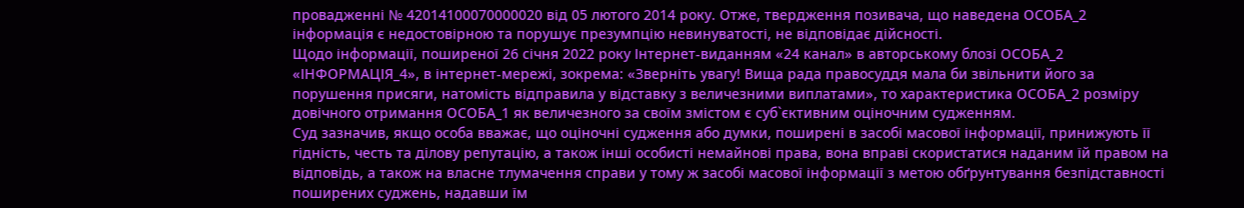провадженні № 42014100070000020 від 05 лютого 2014 року. Отже, твердження позивача, що наведена ОСОБА_2 інформація є недостовірною та порушує презумпцію невинуватості, не відповідає дійсності.
Щодо інформації, поширеної 26 січня 2022 року Інтернет-виданням «24 канал» в авторському блозі ОСОБА_2 «ІНФОРМАЦІЯ_4», в інтернет-мережі, зокрема: «Зверніть увагу! Вища рада правосуддя мала би звільнити його за порушення присяги, натомість відправила у відставку з величезними виплатами», то характеристика ОСОБА_2 розміру довічного отримання ОСОБА_1 як величезного за своїм змістом є суб`єктивним оціночним судженням.
Суд зазначив, якщо особа вважає, що оціночні судження або думки, поширені в засобі масової інформації, принижують її гідність, честь та ділову репутацію, а також інші особисті немайнові права, вона вправі скористатися наданим їй правом на відповідь, а також на власне тлумачення справи у тому ж засобі масової інформації з метою обґрунтування безпідставності поширених суджень, надавши їм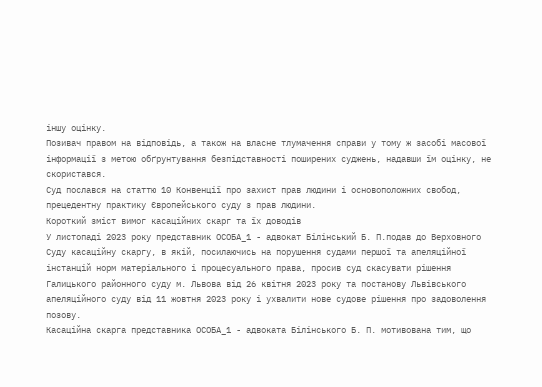іншу оцінку.
Позивач правом на відповідь, а також на власне тлумачення справи у тому ж засобі масової інформації з метою обґрунтування безпідставності поширених суджень, надавши їм оцінку, не скористався.
Суд послався на статтю 10 Конвенції про захист прав людини і основоположних свобод, прецедентну практику Європейського суду з прав людини.
Короткий зміст вимог касаційних скарг та їх доводів
У листопаді 2023 року представник ОСОБА_1 - адвокат Білінський Б. П.подав до Верховного Суду касаційну скаргу, в якій, посилаючись на порушення судами першої та апеляційної інстанцій норм матеріального і процесуального права, просив суд скасувати рішення Галицького районного суду м. Львова від 26 квітня 2023 року та постанову Львівського апеляційного суду від 11 жовтня 2023 року і ухвалити нове судове рішення про задоволення позову.
Касаційна скарга представника ОСОБА_1 - адвоката Білінського Б. П. мотивована тим, що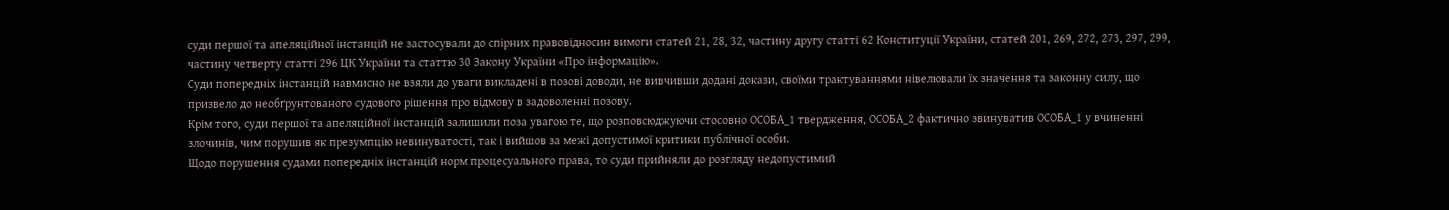суди першої та апеляційної інстанцій не застосували до спірних правовідносин вимоги статей 21, 28, 32, частину другу статті 62 Конституції України, статей 201, 269, 272, 273, 297, 299, частину четверту статті 296 ЦК України та статтю 30 Закону України «Про інформацію».
Суди попередніх інстанцій навмисно не взяли до уваги викладені в позові доводи, не вивчивши додані докази, своїми трактуваннями нівелювали їх значення та законну силу, що призвело до необґрунтованого судового рішення про відмову в задоволенні позову.
Крім того, суди першої та апеляційної інстанцій залишили поза увагою те, що розповсюджуючи стосовно ОСОБА_1 твердження, ОСОБА_2 фактично звинуватив ОСОБА_1 у вчиненні злочинів, чим порушив як презумпцію невинуватості, так і вийшов за межі допустимої критики публічної особи.
Щодо порушення судами попередніх інстанцій норм процесуального права, то суди прийняли до розгляду недопустимий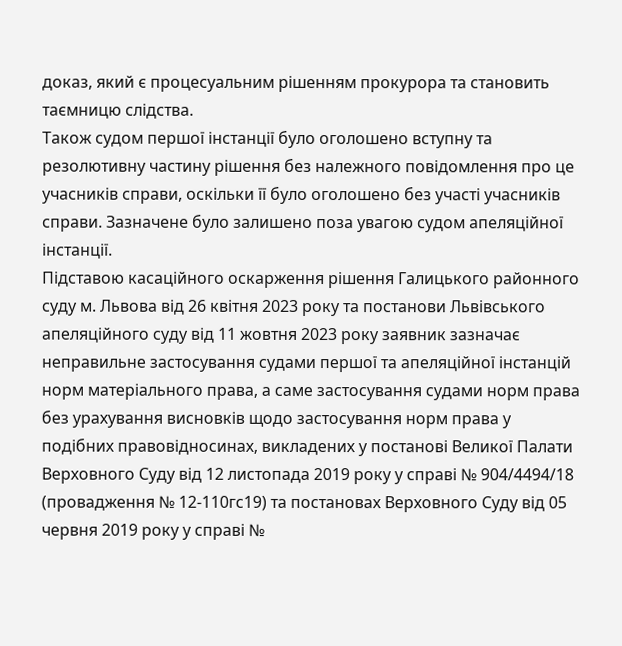доказ, який є процесуальним рішенням прокурора та становить таємницю слідства.
Також судом першої інстанції було оголошено вступну та резолютивну частину рішення без належного повідомлення про це учасників справи, оскільки її було оголошено без участі учасників справи. Зазначене було залишено поза увагою судом апеляційної інстанції.
Підставою касаційного оскарження рішення Галицького районного суду м. Львова від 26 квітня 2023 року та постанови Львівського апеляційного суду від 11 жовтня 2023 року заявник зазначає неправильне застосування судами першої та апеляційної інстанцій норм матеріального права, а саме застосування судами норм права без урахування висновків щодо застосування норм права у подібних правовідносинах, викладених у постанові Великої Палати Верховного Суду від 12 листопада 2019 року у справі № 904/4494/18 (провадження № 12-110гс19) та постановах Верховного Суду від 05 червня 2019 року у справі №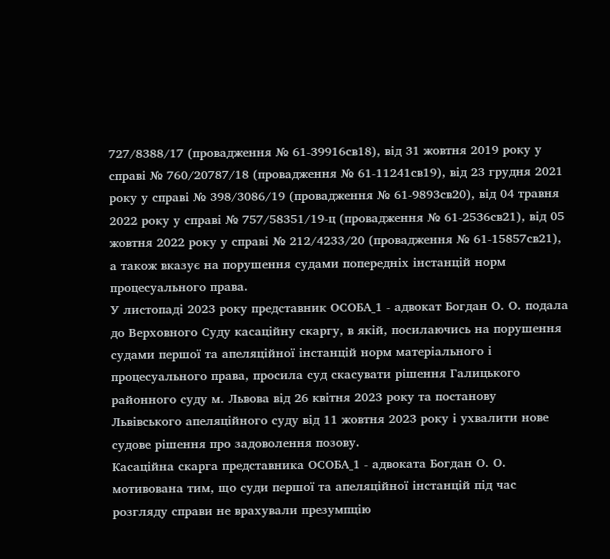727/8388/17 (провадження № 61-39916св18), від 31 жовтня 2019 року у справі № 760/20787/18 (провадження № 61-11241св19), від 23 грудня 2021 року у справі № 398/3086/19 (провадження № 61-9893св20), від 04 травня 2022 року у справі № 757/58351/19-ц (провадження № 61-2536св21), від 05 жовтня 2022 року у справі № 212/4233/20 (провадження № 61-15857св21), а також вказує на порушення судами попередніх інстанцій норм процесуального права.
У листопаді 2023 року представник ОСОБА_1 - адвокат Богдан О. О. подала до Верховного Суду касаційну скаргу, в якій, посилаючись на порушення судами першої та апеляційної інстанцій норм матеріального і процесуального права, просила суд скасувати рішення Галицького районного суду м. Львова від 26 квітня 2023 року та постанову Львівського апеляційного суду від 11 жовтня 2023 року і ухвалити нове судове рішення про задоволення позову.
Касаційна скарга представника ОСОБА_1 - адвоката Богдан О. О. мотивована тим, що суди першої та апеляційної інстанцій під час розгляду справи не врахували презумпцію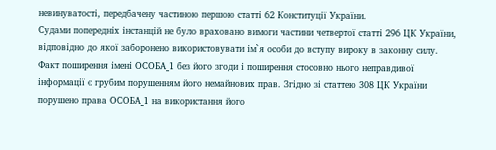невинуватості, передбачену частиною першою статті 62 Конституції України.
Судами попередніх інстанцій не було враховано вимоги частини четвертої статті 296 ЦК України, відповідно до якої заборонено використовувати ім`я особи до вступу вироку в законну силу. Факт поширення імені ОСОБА_1 без його згоди і поширення стосовно нього неправдивої інформації є грубим порушенням його немайнових прав. Згідно зі статтею 308 ЦК України порушено права ОСОБА_1 на використання його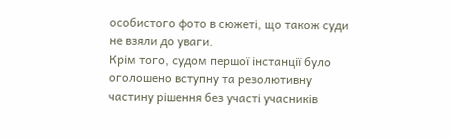особистого фото в сюжеті, що також суди не взяли до уваги.
Крім того, судом першої інстанції було оголошено вступну та резолютивну частину рішення без участі учасників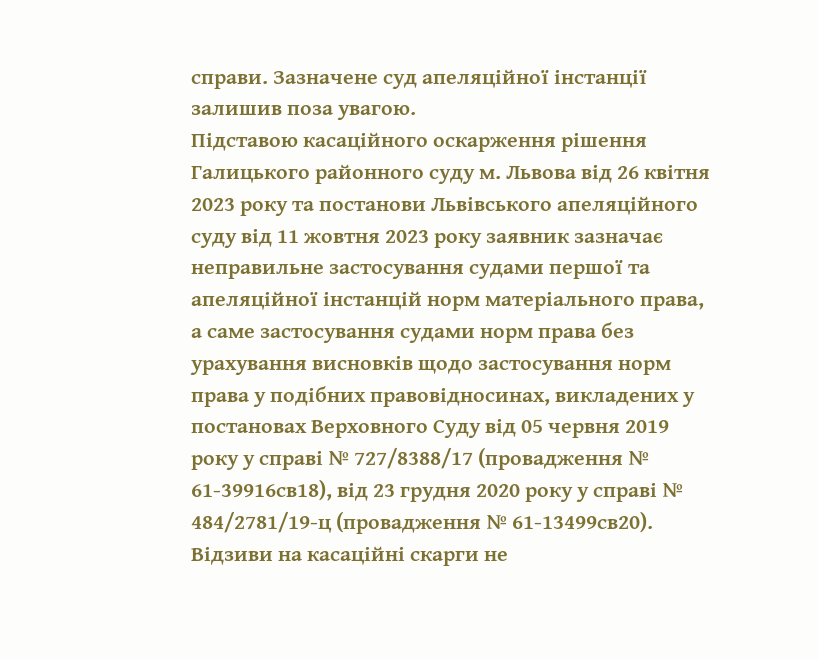справи. Зазначене суд апеляційної інстанції залишив поза увагою.
Підставою касаційного оскарження рішення Галицького районного суду м. Львова від 26 квітня 2023 року та постанови Львівського апеляційного суду від 11 жовтня 2023 року заявник зазначає неправильне застосування судами першої та апеляційної інстанцій норм матеріального права, а саме застосування судами норм права без урахування висновків щодо застосування норм права у подібних правовідносинах, викладених у постановах Верховного Суду від 05 червня 2019 року у справі № 727/8388/17 (провадження № 61-39916св18), від 23 грудня 2020 року у справі № 484/2781/19-ц (провадження № 61-13499св20).
Відзиви на касаційні скарги не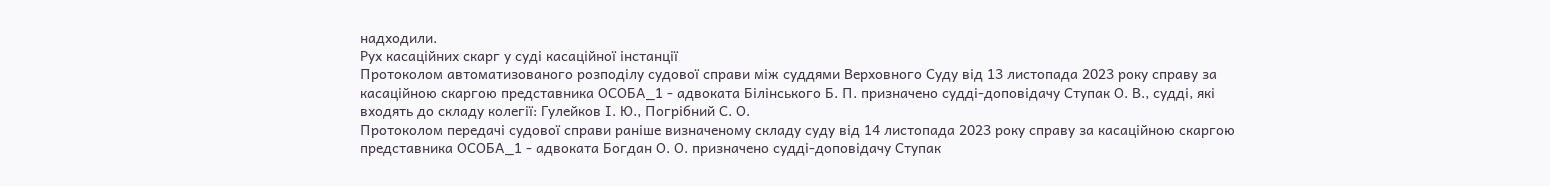надходили.
Рух касаційних скарг у суді касаційної інстанції
Протоколом автоматизованого розподілу судової справи між суддями Верховного Суду від 13 листопада 2023 року справу за касаційною скаргою представника ОСОБА_1 - адвоката Білінського Б. П. призначено судді-доповідачу Ступак О. В., судді, які входять до складу колегії: Гулейков І. Ю., Погрібний С. О.
Протоколом передачі судової справи раніше визначеному складу суду від 14 листопада 2023 року справу за касаційною скаргою представника ОСОБА_1 - адвоката Богдан О. О. призначено судді-доповідачу Ступак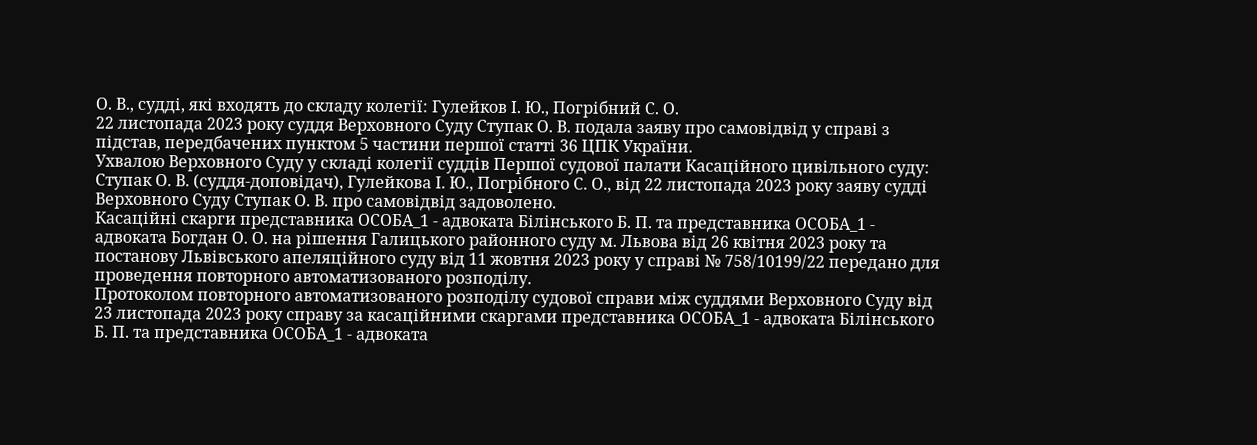О. В., судді, які входять до складу колегії: Гулейков І. Ю., Погрібний С. О.
22 листопада 2023 року суддя Верховного Суду Ступак О. В. подала заяву про самовідвід у справі з підстав, передбачених пунктом 5 частини першої статті 36 ЦПК України.
Ухвалою Верховного Суду у складі колегії суддів Першої судової палати Касаційного цивільного суду: Ступак О. В. (суддя-доповідач), Гулейкова І. Ю., Погрібного С. О., від 22 листопада 2023 року заяву судді Верховного Суду Ступак О. В. про самовідвід задоволено.
Касаційні скарги представника ОСОБА_1 - адвоката Білінського Б. П. та представника ОСОБА_1 - адвоката Богдан О. О. на рішення Галицького районного суду м. Львова від 26 квітня 2023 року та постанову Львівського апеляційного суду від 11 жовтня 2023 року у справі № 758/10199/22 передано для проведення повторного автоматизованого розподілу.
Протоколом повторного автоматизованого розподілу судової справи між суддями Верховного Суду від 23 листопада 2023 року справу за касаційними скаргами представника ОСОБА_1 - адвоката Білінського Б. П. та представника ОСОБА_1 - адвоката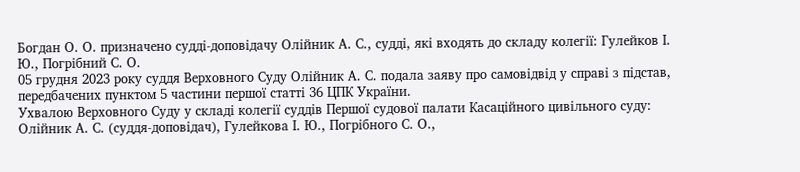Богдан О. О. призначено судді-доповідачу Олійник А. С., судді, які входять до складу колегії: Гулейков І. Ю., Погрібний С. О.
05 грудня 2023 року суддя Верховного Суду Олійник А. С. подала заяву про самовідвід у справі з підстав, передбачених пунктом 5 частини першої статті 36 ЦПК України.
Ухвалою Верховного Суду у складі колегії суддів Першої судової палати Касаційного цивільного суду: Олійник А. С. (суддя-доповідач), Гулейкова І. Ю., Погрібного С. О.,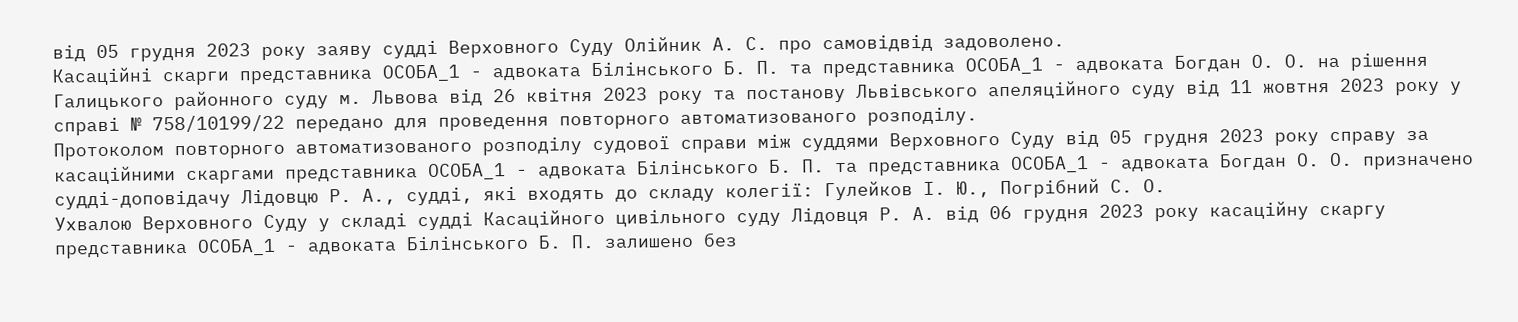від 05 грудня 2023 року заяву судді Верховного Суду Олійник А. С. про самовідвід задоволено.
Касаційні скарги представника ОСОБА_1 - адвоката Білінського Б. П. та представника ОСОБА_1 - адвоката Богдан О. О. на рішення Галицького районного суду м. Львова від 26 квітня 2023 року та постанову Львівського апеляційного суду від 11 жовтня 2023 року у справі № 758/10199/22 передано для проведення повторного автоматизованого розподілу.
Протоколом повторного автоматизованого розподілу судової справи між суддями Верховного Суду від 05 грудня 2023 року справу за касаційними скаргами представника ОСОБА_1 - адвоката Білінського Б. П. та представника ОСОБА_1 - адвоката Богдан О. О. призначено судді-доповідачу Лідовцю Р. А., судді, які входять до складу колегії: Гулейков І. Ю., Погрібний С. О.
Ухвалою Верховного Суду у складі судді Касаційного цивільного суду Лідовця Р. А. від 06 грудня 2023 року касаційну скаргу представника ОСОБА_1 - адвоката Білінського Б. П. залишено без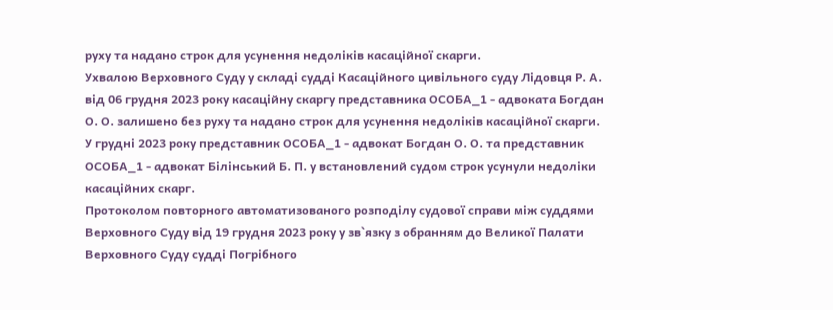руху та надано строк для усунення недоліків касаційної скарги.
Ухвалою Верховного Суду у складі судді Касаційного цивільного суду Лідовця Р. А. від 06 грудня 2023 року касаційну скаргу представника ОСОБА_1 - адвоката Богдан О. О. залишено без руху та надано строк для усунення недоліків касаційної скарги.
У грудні 2023 року представник ОСОБА_1 - адвокат Богдан О. О. та представник ОСОБА_1 - адвокат Білінський Б. П. у встановлений судом строк усунули недоліки касаційних скарг.
Протоколом повторного автоматизованого розподілу судової справи між суддями Верховного Суду від 19 грудня 2023 року у зв`язку з обранням до Великої Палати Верховного Суду судді Погрібного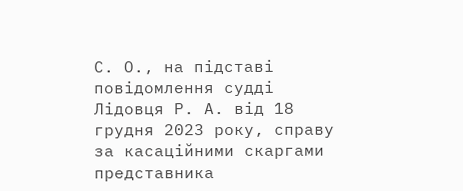С. О., на підставі повідомлення судді Лідовця Р. А. від 18 грудня 2023 року, справу за касаційними скаргами представника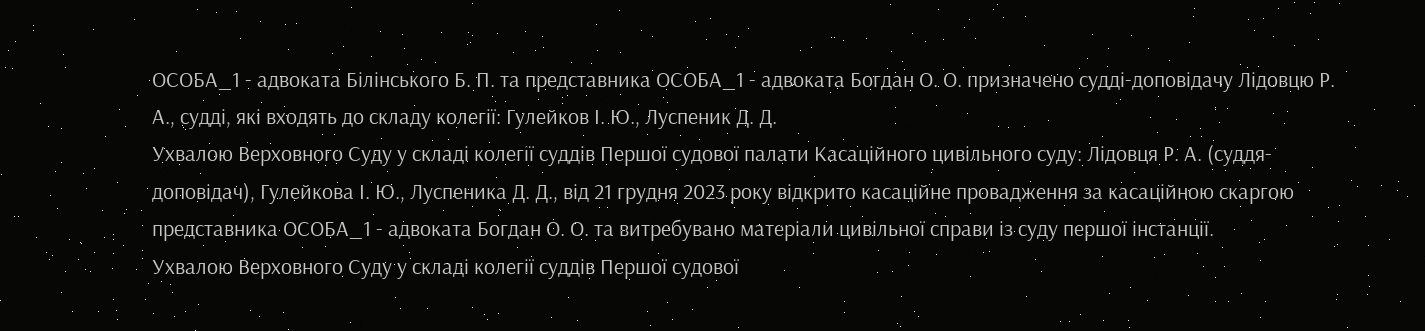ОСОБА_1 - адвоката Білінського Б. П. та представника ОСОБА_1 - адвоката Богдан О. О. призначено судді-доповідачу Лідовцю Р. А., судді, які входять до складу колегії: Гулейков І. Ю., Луспеник Д. Д.
Ухвалою Верховного Суду у складі колегії суддів Першої судової палати Касаційного цивільного суду: Лідовця Р. А. (суддя-доповідач), Гулейкова І. Ю., Луспеника Д. Д., від 21 грудня 2023 року відкрито касаційне провадження за касаційною скаргою представника ОСОБА_1 - адвоката Богдан О. О. та витребувано матеріали цивільної справи із суду першої інстанції.
Ухвалою Верховного Суду у складі колегії суддів Першої судової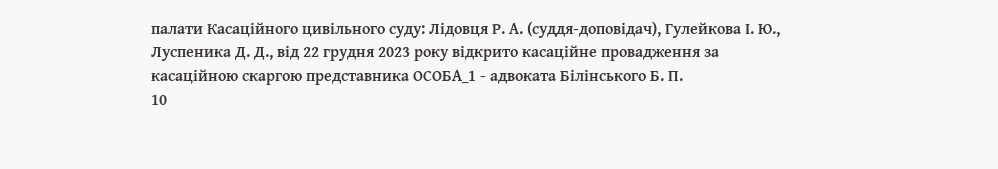палати Касаційного цивільного суду: Лідовця Р. А. (суддя-доповідач), Гулейкова І. Ю., Луспеника Д. Д., від 22 грудня 2023 року відкрито касаційне провадження за касаційною скаргою представника ОСОБА_1 - адвоката Білінського Б. П.
10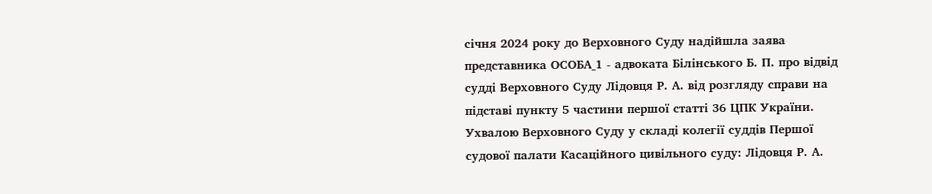січня 2024 року до Верховного Суду надійшла заява представника ОСОБА_1 - адвоката Білінського Б. П. про відвід судді Верховного Суду Лідовця Р. А. від розгляду справи на підставі пункту 5 частини першої статті 36 ЦПК України.
Ухвалою Верховного Суду у складі колегії суддів Першої судової палати Касаційного цивільного суду: Лідовця Р. А.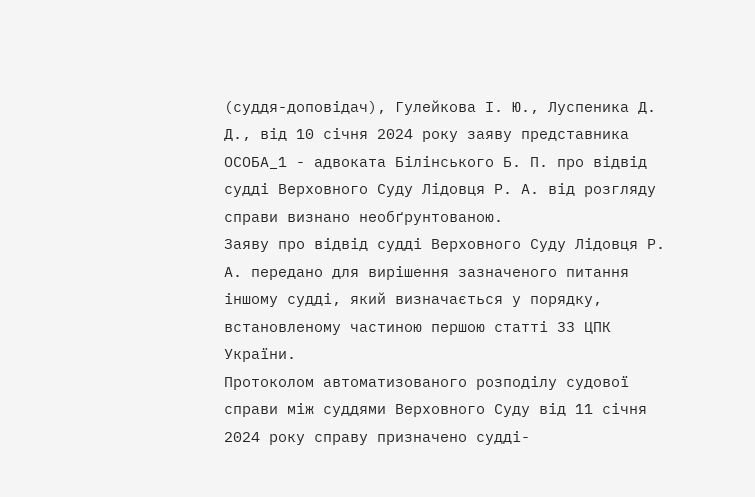(суддя-доповідач), Гулейкова І. Ю., Луспеника Д. Д., від 10 січня 2024 року заяву представника ОСОБА_1 - адвоката Білінського Б. П. про відвід судді Верховного Суду Лідовця Р. А. від розгляду справи визнано необґрунтованою.
Заяву про відвід судді Верховного Суду Лідовця Р. А. передано для вирішення зазначеного питання іншому судді, який визначається у порядку, встановленому частиною першою статті 33 ЦПК України.
Протоколом автоматизованого розподілу судової справи між суддями Верховного Суду від 11 січня 2024 року справу призначено судді-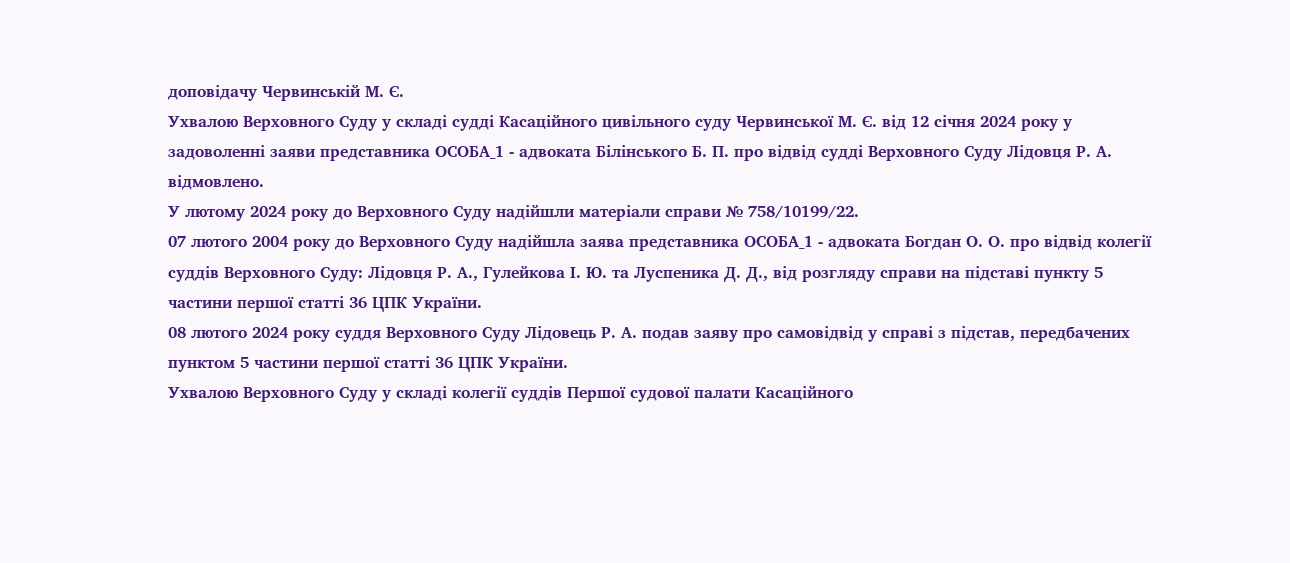доповідачу Червинській М. Є.
Ухвалою Верховного Суду у складі судді Касаційного цивільного суду Червинської М. Є. від 12 січня 2024 року у задоволенні заяви представника ОСОБА_1 - адвоката Білінського Б. П. про відвід судді Верховного Суду Лідовця Р. А. відмовлено.
У лютому 2024 року до Верховного Суду надійшли матеріали справи № 758/10199/22.
07 лютого 2004 року до Верховного Суду надійшла заява представника ОСОБА_1 - адвоката Богдан О. О. про відвід колегії суддів Верховного Суду: Лідовця Р. А., Гулейкова І. Ю. та Луспеника Д. Д., від розгляду справи на підставі пункту 5 частини першої статті 36 ЦПК України.
08 лютого 2024 року суддя Верховного Суду Лідовець Р. А. подав заяву про самовідвід у справі з підстав, передбачених пунктом 5 частини першої статті 36 ЦПК України.
Ухвалою Верховного Суду у складі колегії суддів Першої судової палати Касаційного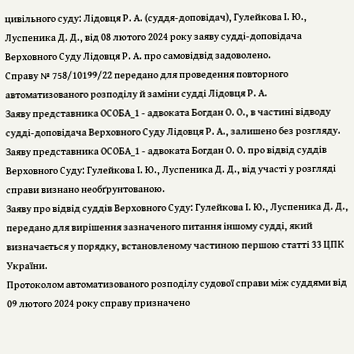цивільного суду: Лідовця Р. А. (суддя-доповідач), Гулейкова І. Ю., Луспеника Д. Д., від 08 лютого 2024 року заяву судді-доповідача Верховного Суду Лідовця Р. А. про самовідвід задоволено.
Справу № 758/10199/22 передано для проведення повторного автоматизованого розподілу й заміни судді Лідовця Р. А.
Заяву представника ОСОБА_1 - адвоката Богдан О. О., в частині відводу судді-доповідача Верховного Суду Лідовця Р. А., залишено без розгляду.
Заяву представника ОСОБА_1 - адвоката Богдан О. О. про відвід суддів Верховного Суду: Гулейкова І. Ю., Луспеника Д. Д., від участі у розгляді справи визнано необґрунтованою.
Заяву про відвід суддів Верховного Суду: Гулейкова І. Ю., Луспеника Д. Д., передано для вирішення зазначеного питання іншому судді, який визначається у порядку, встановленому частиною першою статті 33 ЦПК України.
Протоколом автоматизованого розподілу судової справи між суддями від 09 лютого 2024 року справу призначено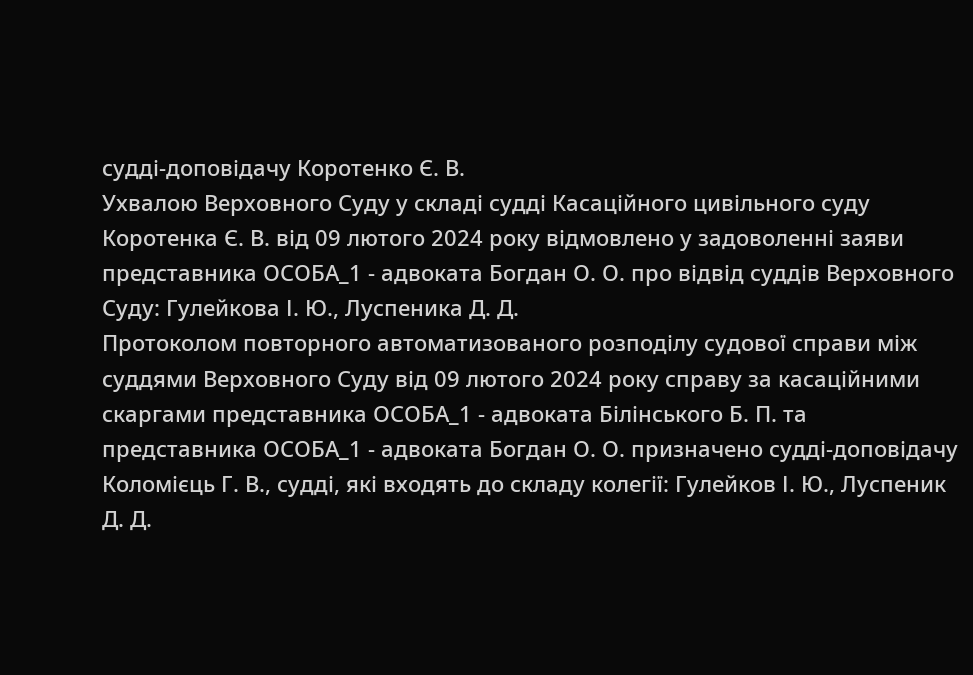судді-доповідачу Коротенко Є. В.
Ухвалою Верховного Суду у складі судді Касаційного цивільного суду Коротенка Є. В. від 09 лютого 2024 року відмовлено у задоволенні заяви представника ОСОБА_1 - адвоката Богдан О. О. про відвід суддів Верховного Суду: Гулейкова І. Ю., Луспеника Д. Д.
Протоколом повторного автоматизованого розподілу судової справи між суддями Верховного Суду від 09 лютого 2024 року справу за касаційними скаргами представника ОСОБА_1 - адвоката Білінського Б. П. та представника ОСОБА_1 - адвоката Богдан О. О. призначено судді-доповідачу Коломієць Г. В., судді, які входять до складу колегії: Гулейков І. Ю., Луспеник Д. Д.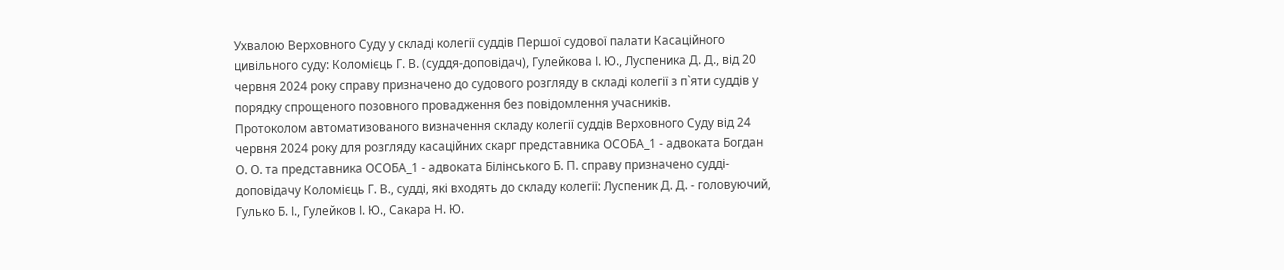Ухвалою Верховного Суду у складі колегії суддів Першої судової палати Касаційного цивільного суду: Коломієць Г. В. (суддя-доповідач), Гулейкова І. Ю., Луспеника Д. Д., від 20 червня 2024 року справу призначено до судового розгляду в складі колегії з п`яти суддів у порядку спрощеного позовного провадження без повідомлення учасників.
Протоколом автоматизованого визначення складу колегії суддів Верховного Суду від 24 червня 2024 року для розгляду касаційних скарг представника ОСОБА_1 - адвоката Богдан О. О. та представника ОСОБА_1 - адвоката Білінського Б. П. справу призначено судді-доповідачу Коломієць Г. В., судді, які входять до складу колегії: Луспеник Д. Д. - головуючий, Гулько Б. І., Гулейков І. Ю., Сакара Н. Ю.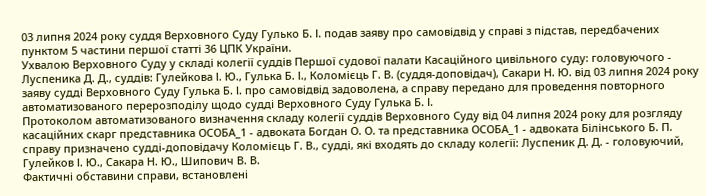03 липня 2024 року суддя Верховного Суду Гулько Б. І. подав заяву про самовідвід у справі з підстав, передбачених пунктом 5 частини першої статті 36 ЦПК України.
Ухвалою Верховного Суду у складі колегії суддів Першої судової палати Касаційного цивільного суду: головуючого - Луспеника Д. Д., суддів: Гулейкова І. Ю., Гулька Б. І., Коломієць Г. В. (суддя-доповідач), Сакари Н. Ю. від 03 липня 2024 року заяву судді Верховного Суду Гулька Б. І. про самовідвід задоволена, а справу передано для проведення повторного автоматизованого перерозподілу щодо судді Верховного Суду Гулька Б. І.
Протоколом автоматизованого визначення складу колегії суддів Верховного Суду від 04 липня 2024 року для розгляду касаційних скарг представника ОСОБА_1 - адвоката Богдан О. О. та представника ОСОБА_1 - адвоката Білінського Б. П. справу призначено судді-доповідачу Коломієць Г. В., судді, які входять до складу колегії: Луспеник Д. Д. - головуючий, Гулейков І. Ю., Сакара Н. Ю., Шипович В. В.
Фактичні обставини справи, встановлені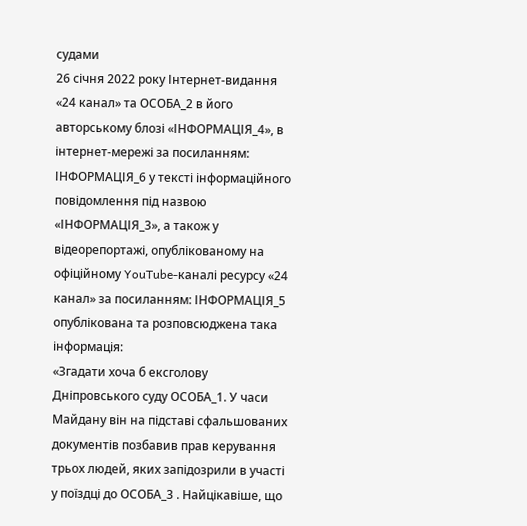судами
26 січня 2022 року Інтернет-видання «24 канал» та ОСОБА_2 в його авторському блозі «ІНФОРМАЦІЯ_4», в інтернет-мережі за посиланням: ІНФОРМАЦІЯ_6 у тексті інформаційного повідомлення під назвою «ІНФОРМАЦІЯ_3», а також у відеорепортажі, опублікованому на офіційному YouTube-каналі ресурсу «24 канал» за посиланням: ІНФОРМАЦІЯ_5 опублікована та розповсюджена така інформація:
«Згадати хоча б ексголову Дніпровського суду ОСОБА_1. У часи Майдану він на підставі сфальшованих документів позбавив прав керування трьох людей, яких запідозрили в участі у поїздці до ОСОБА_3 . Найцікавіше, що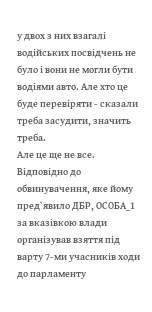у двох з них взагалі водійських посвідчень не було і вони не могли бути водіями авто. Але хто це буде перевіряти - сказали треба засудити, значить треба.
Але це ще не все. Відповідно до обвинувачення, яке йому пред`явило ДБР, ОСОБА_1 за вказівкою влади організував взяття під варту 7-ми учасників ходи до парламенту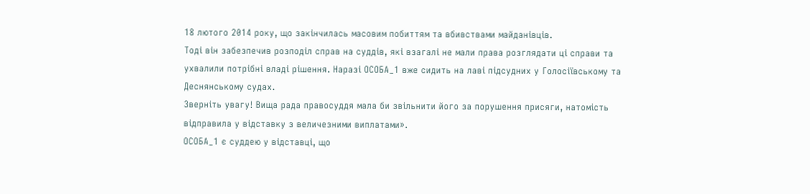18 лютого 2014 року, що закінчилась масовим побиттям та вбивствами майданівців.
Тоді він забезпечив розподіл справ на суддів, які взагалі не мали права розглядати ці справи та ухвалили потрібні владі рішення. Наразі ОСОБА_1 вже сидить на лаві підсудних у Голосіївському та Деснянському судах.
Зверніть увагу! Вища рада правосуддя мала би звільнити його за порушення присяги, натомість відправила у відставку з величезними виплатами».
ОСОБА_1 є суддею у відставці, що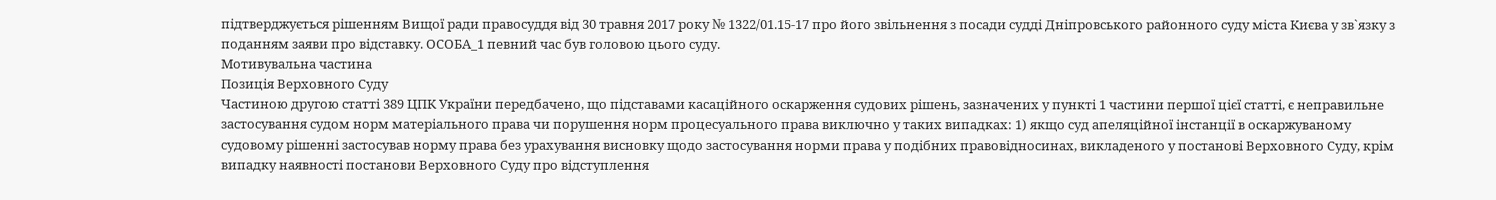підтверджується рішенням Вищої ради правосуддя від 30 травня 2017 року № 1322/01.15-17 про його звільнення з посади судді Дніпровського районного суду міста Києва у зв`язку з поданням заяви про відставку. ОСОБА_1 певний час був головою цього суду.
Мотивувальна частина
Позиція Верховного Суду
Частиною другою статті 389 ЦПК України передбачено, що підставами касаційного оскарження судових рішень, зазначених у пункті 1 частини першої цієї статті, є неправильне застосування судом норм матеріального права чи порушення норм процесуального права виключно у таких випадках: 1) якщо суд апеляційної інстанції в оскаржуваному судовому рішенні застосував норму права без урахування висновку щодо застосування норми права у подібних правовідносинах, викладеного у постанові Верховного Суду, крім випадку наявності постанови Верховного Суду про відступлення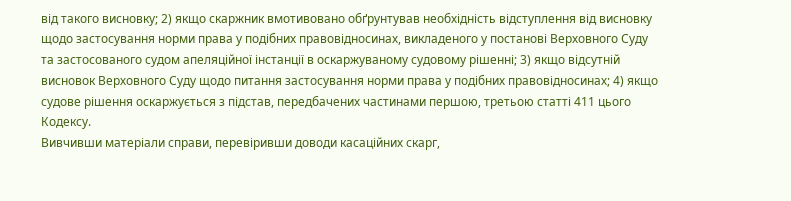від такого висновку; 2) якщо скаржник вмотивовано обґрунтував необхідність відступлення від висновку щодо застосування норми права у подібних правовідносинах, викладеного у постанові Верховного Суду та застосованого судом апеляційної інстанції в оскаржуваному судовому рішенні; 3) якщо відсутній висновок Верховного Суду щодо питання застосування норми права у подібних правовідносинах; 4) якщо судове рішення оскаржується з підстав, передбачених частинами першою, третьою статті 411 цього Кодексу.
Вивчивши матеріали справи, перевіривши доводи касаційних скарг,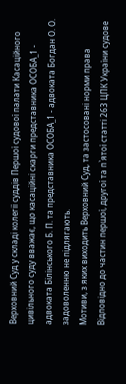Верховний Суд у складі колегії суддів Першої судової палати Касаційного цивільного суду вважає, що касаційні скарги представника ОСОБА_1 - адвоката Білінського Б. П. та представника ОСОБА_1 - адвоката Богдан О. О. задоволенню не підлягають.
Мотиви, з яких виходить Верховний Суд, та застосовані норми права
Відповідно до частин першої, другої та п`ятої статті 263 ЦПК України судове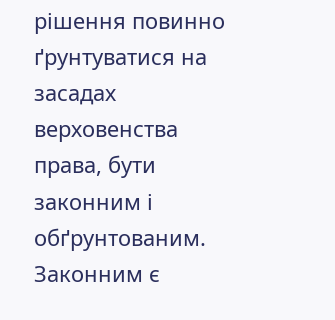рішення повинно ґрунтуватися на засадах верховенства права, бути законним і обґрунтованим.
Законним є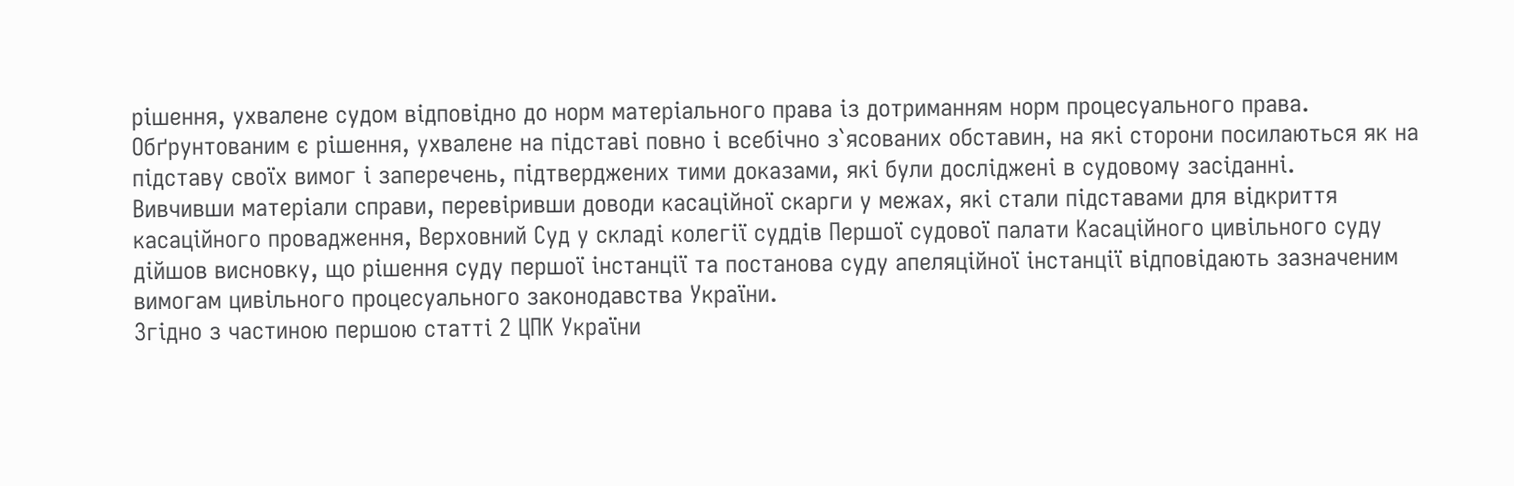рішення, ухвалене судом відповідно до норм матеріального права із дотриманням норм процесуального права.
Обґрунтованим є рішення, ухвалене на підставі повно і всебічно з`ясованих обставин, на які сторони посилаються як на підставу своїх вимог і заперечень, підтверджених тими доказами, які були досліджені в судовому засіданні.
Вивчивши матеріали справи, перевіривши доводи касаційної скарги у межах, які стали підставами для відкриття касаційного провадження, Верховний Суд у складі колегії суддів Першої судової палати Касаційного цивільного суду дійшов висновку, що рішення суду першої інстанції та постанова суду апеляційної інстанції відповідають зазначеним вимогам цивільного процесуального законодавства України.
Згідно з частиною першою статті 2 ЦПК України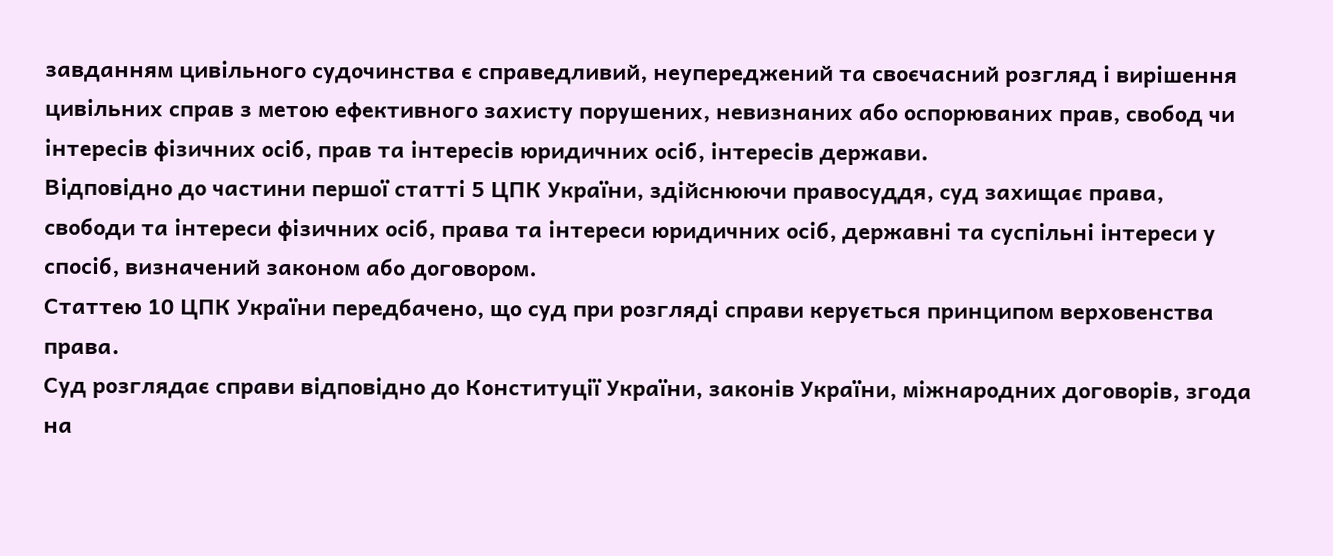завданням цивільного судочинства є справедливий, неупереджений та своєчасний розгляд і вирішення цивільних справ з метою ефективного захисту порушених, невизнаних або оспорюваних прав, свобод чи інтересів фізичних осіб, прав та інтересів юридичних осіб, інтересів держави.
Відповідно до частини першої статті 5 ЦПК України, здійснюючи правосуддя, суд захищає права, свободи та інтереси фізичних осіб, права та інтереси юридичних осіб, державні та суспільні інтереси у спосіб, визначений законом або договором.
Статтею 10 ЦПК України передбачено, що суд при розгляді справи керується принципом верховенства права.
Суд розглядає справи відповідно до Конституції України, законів України, міжнародних договорів, згода на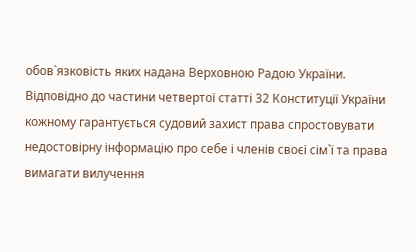обов`язковість яких надана Верховною Радою України.
Відповідно до частини четвертої статті 32 Конституції України кожному гарантується судовий захист права спростовувати недостовірну інформацію про себе і членів своєї сім`ї та права вимагати вилучення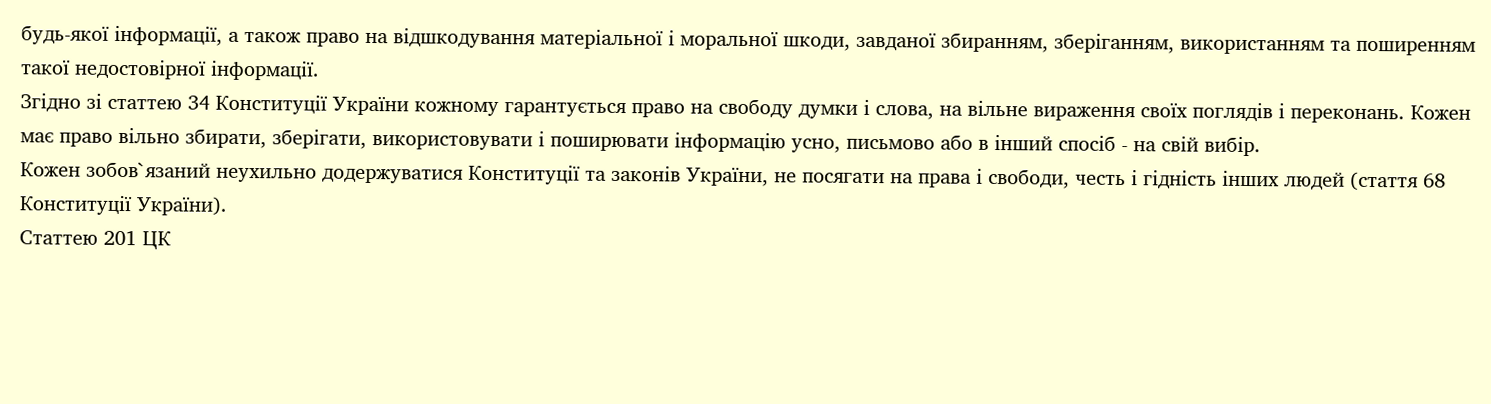будь-якої інформації, а також право на відшкодування матеріальної і моральної шкоди, завданої збиранням, зберіганням, використанням та поширенням такої недостовірної інформації.
Згідно зі статтею 34 Конституції України кожному гарантується право на свободу думки і слова, на вільне вираження своїх поглядів і переконань. Кожен має право вільно збирати, зберігати, використовувати і поширювати інформацію усно, письмово або в інший спосіб - на свій вибір.
Кожен зобов`язаний неухильно додержуватися Конституції та законів України, не посягати на права і свободи, честь і гідність інших людей (стаття 68 Конституції України).
Статтею 201 ЦК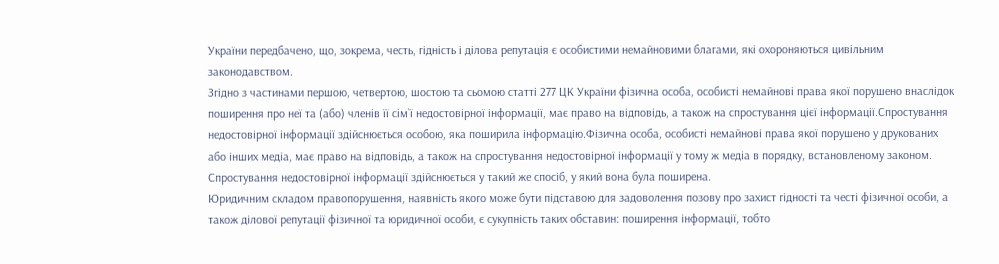України передбачено, що, зокрема, честь, гідність і ділова репутація є особистими немайновими благами, які охороняються цивільним законодавством.
Згідно з частинами першою, четвертою, шостою та сьомою статті 277 ЦК України фізична особа, особисті немайнові права якої порушено внаслідок поширення про неї та (або) членів її сім`ї недостовірної інформації, має право на відповідь, а також на спростування цієї інформації.Спростування недостовірної інформації здійснюється особою, яка поширила інформацію.Фізична особа, особисті немайнові права якої порушено у друкованих або інших медіа, має право на відповідь, а також на спростування недостовірної інформації у тому ж медіа в порядку, встановленому законом. Спростування недостовірної інформації здійснюється у такий же спосіб, у який вона була поширена.
Юридичним складом правопорушення, наявність якого може бути підставою для задоволення позову про захист гідності та честі фізичної особи, а також ділової репутації фізичної та юридичної особи, є сукупність таких обставин: поширення інформації, тобто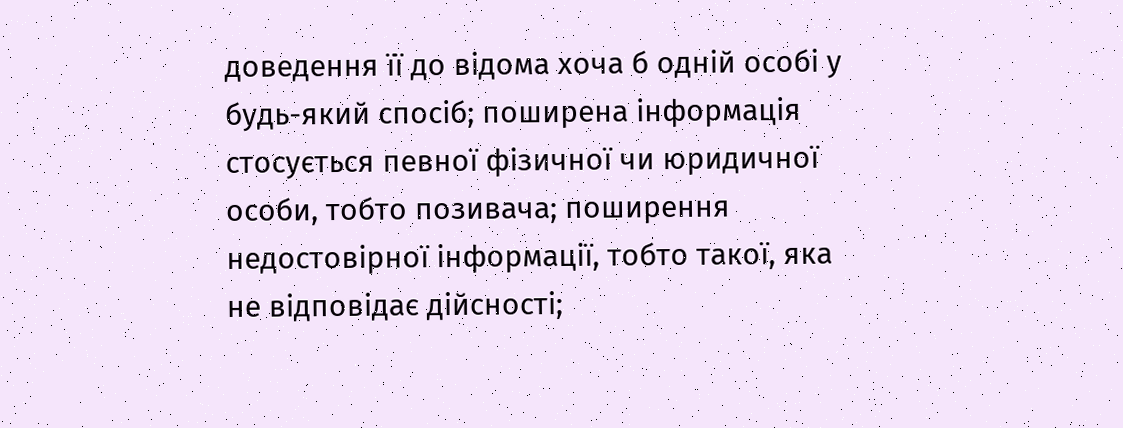доведення її до відома хоча б одній особі у будь-який спосіб; поширена інформація стосується певної фізичної чи юридичної особи, тобто позивача; поширення недостовірної інформації, тобто такої, яка не відповідає дійсності;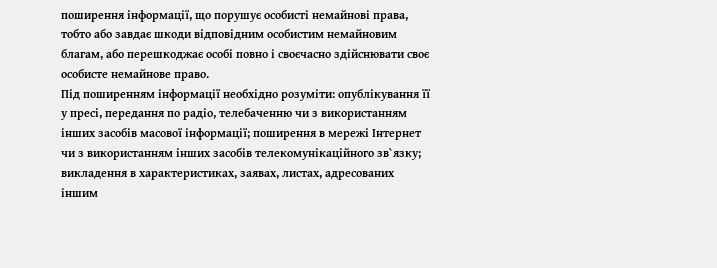поширення інформації, що порушує особисті немайнові права, тобто або завдає шкоди відповідним особистим немайновим благам, або перешкоджає особі повно і своєчасно здійснювати своє особисте немайнове право.
Під поширенням інформації необхідно розуміти: опублікування її у пресі, передання по радіо, телебаченню чи з використанням інших засобів масової інформації; поширення в мережі Інтернет чи з використанням інших засобів телекомунікаційного зв`язку; викладення в характеристиках, заявах, листах, адресованих іншим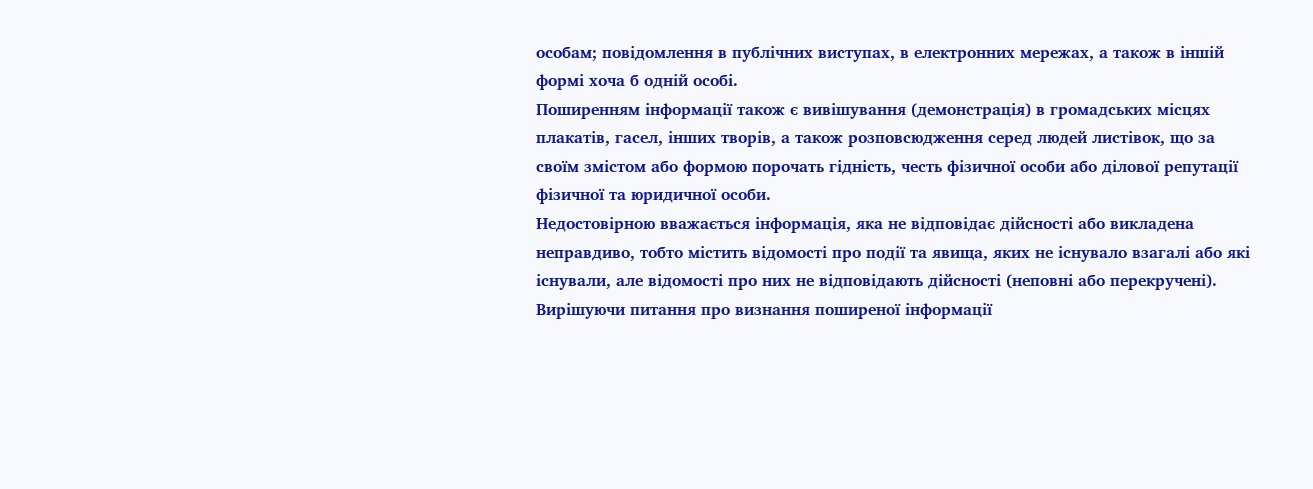особам; повідомлення в публічних виступах, в електронних мережах, а також в іншій формі хоча б одній особі.
Поширенням інформації також є вивішування (демонстрація) в громадських місцях плакатів, гасел, інших творів, а також розповсюдження серед людей листівок, що за своїм змістом або формою порочать гідність, честь фізичної особи або ділової репутації фізичної та юридичної особи.
Недостовірною вважається інформація, яка не відповідає дійсності або викладена неправдиво, тобто містить відомості про події та явища, яких не існувало взагалі або які існували, але відомості про них не відповідають дійсності (неповні або перекручені).
Вирішуючи питання про визнання поширеної інформації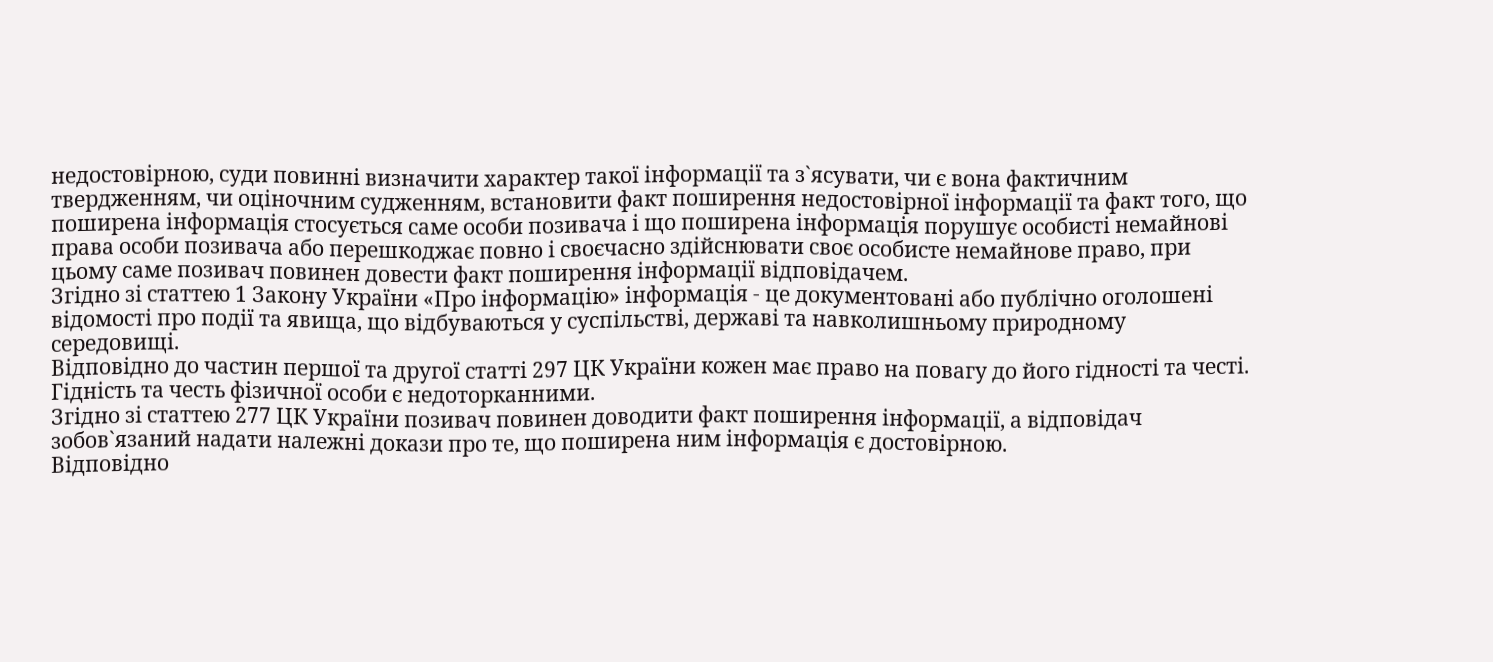недостовірною, суди повинні визначити характер такої інформації та з`ясувати, чи є вона фактичним твердженням, чи оціночним судженням, встановити факт поширення недостовірної інформації та факт того, що поширена інформація стосується саме особи позивача і що поширена інформація порушує особисті немайнові права особи позивача або перешкоджає повно і своєчасно здійснювати своє особисте немайнове право, при цьому саме позивач повинен довести факт поширення інформації відповідачем.
Згідно зі статтею 1 Закону України «Про інформацію» інформація - це документовані або публічно оголошені відомості про події та явища, що відбуваються у суспільстві, державі та навколишньому природному середовищі.
Відповідно до частин першої та другої статті 297 ЦК України кожен має право на повагу до його гідності та честі. Гідність та честь фізичної особи є недоторканними.
Згідно зі статтею 277 ЦК України позивач повинен доводити факт поширення інформації, а відповідач зобов`язаний надати належні докази про те, що поширена ним інформація є достовірною.
Відповідно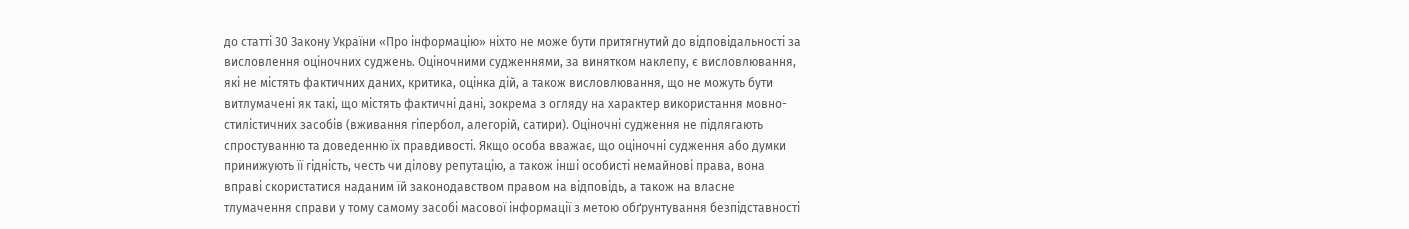до статті 30 Закону України «Про інформацію» ніхто не може бути притягнутий до відповідальності за висловлення оціночних суджень. Оціночними судженнями, за винятком наклепу, є висловлювання, які не містять фактичних даних, критика, оцінка дій, а також висловлювання, що не можуть бути витлумачені як такі, що містять фактичні дані, зокрема з огляду на характер використання мовно-стилістичних засобів (вживання гіпербол, алегорій, сатири). Оціночні судження не підлягають спростуванню та доведенню їх правдивості. Якщо особа вважає, що оціночні судження або думки принижують її гідність, честь чи ділову репутацію, а також інші особисті немайнові права, вона вправі скористатися наданим їй законодавством правом на відповідь, а також на власне тлумачення справи у тому самому засобі масової інформації з метою обґрунтування безпідставності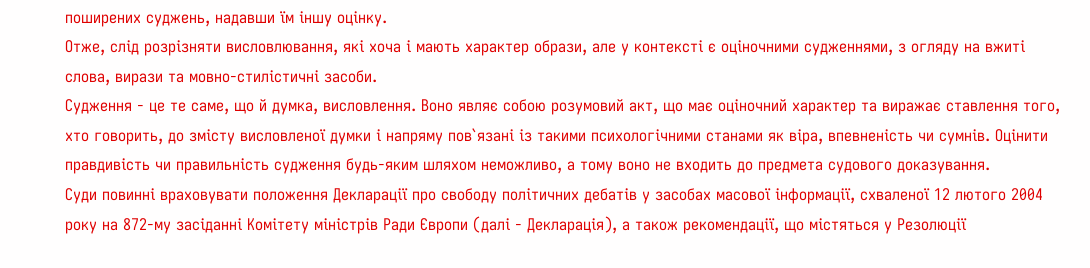поширених суджень, надавши їм іншу оцінку.
Отже, слід розрізняти висловлювання, які хоча і мають характер образи, але у контексті є оціночними судженнями, з огляду на вжиті слова, вирази та мовно-стилістичні засоби.
Судження - це те саме, що й думка, висловлення. Воно являє собою розумовий акт, що має оціночний характер та виражає ставлення того, хто говорить, до змісту висловленої думки і напряму пов`язані із такими психологічними станами як віра, впевненість чи сумнів. Оцінити правдивість чи правильність судження будь-яким шляхом неможливо, а тому воно не входить до предмета судового доказування.
Суди повинні враховувати положення Декларації про свободу політичних дебатів у засобах масової інформації, схваленої 12 лютого 2004 року на 872-му засіданні Комітету міністрів Ради Європи (далі - Декларація), а також рекомендації, що містяться у Резолюції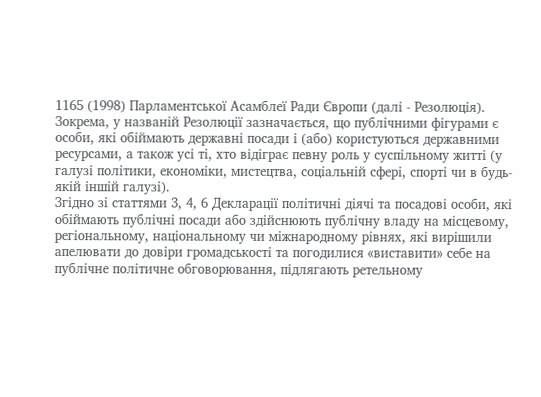1165 (1998) Парламентської Асамблеї Ради Європи (далі - Резолюція). Зокрема, у названій Резолюції зазначається, що публічними фігурами є особи, які обіймають державні посади і (або) користуються державними ресурсами, а також усі ті, хто відіграє певну роль у суспільному житті (у галузі політики, економіки, мистецтва, соціальній сфері, спорті чи в будь-якій іншій галузі).
Згідно зі статтями 3, 4, 6 Декларації політичні діячі та посадові особи, які обіймають публічні посади або здійснюють публічну владу на місцевому, регіональному, національному чи міжнародному рівнях, які вирішили апелювати до довіри громадськості та погодилися «виставити» себе на публічне політичне обговорювання, підлягають ретельному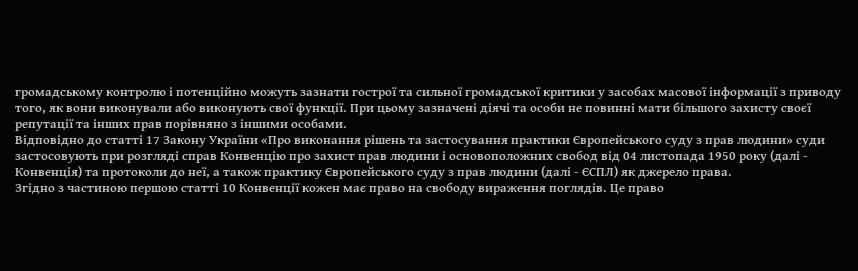громадському контролю і потенційно можуть зазнати гострої та сильної громадської критики у засобах масової інформації з приводу того, як вони виконували або виконують свої функції. При цьому зазначені діячі та особи не повинні мати більшого захисту своєї репутації та інших прав порівняно з іншими особами.
Відповідно до статті 17 Закону України «Про виконання рішень та застосування практики Європейського суду з прав людини» суди застосовують при розгляді справ Конвенцію про захист прав людини і основоположних свобод від 04 листопада 1950 року (далі - Конвенція) та протоколи до неї, а також практику Європейського суду з прав людини (далі - ЄСПЛ) як джерело права.
Згідно з частиною першою статті 10 Конвенції кожен має право на свободу вираження поглядів. Це право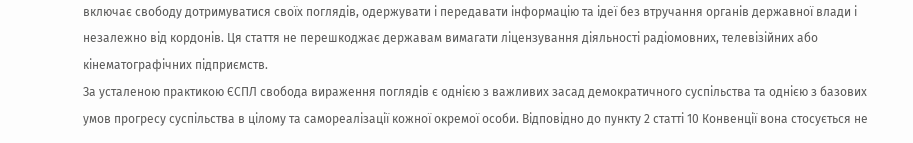включає свободу дотримуватися своїх поглядів, одержувати і передавати інформацію та ідеї без втручання органів державної влади і незалежно від кордонів. Ця стаття не перешкоджає державам вимагати ліцензування діяльності радіомовних, телевізійних або кінематографічних підприємств.
За усталеною практикою ЄСПЛ свобода вираження поглядів є однією з важливих засад демократичного суспільства та однією з базових умов прогресу суспільства в цілому та самореалізації кожної окремої особи. Відповідно до пункту 2 статті 10 Конвенції вона стосується не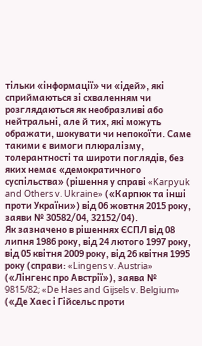тільки «інформації» чи «ідей», які сприймаються зі схваленням чи розглядаються як необразливі або нейтральні, але й тих, які можуть ображати, шокувати чи непокоїти. Саме такими є вимоги плюралізму, толерантності та широти поглядів, без яких немає «демократичного суспільства» (рішення у справі «Karpyuk and Others v. Ukraine» («Карпюк та інші проти України») від 06 жовтня 2015 року, заяви № 30582/04, 32152/04).
Як зазначено в рішеннях ЄСПЛ від 08 липня 1986 року, від 24 лютого 1997 року, від 05 квітня 2009 року, від 26 квітня 1995 року (справи: «Lingens v. Austria» («Лінгенс про Австрії»), заява № 9815/82; «De Haes and Gijsels v. Belgium» («Де Хаес і Гійсельс проти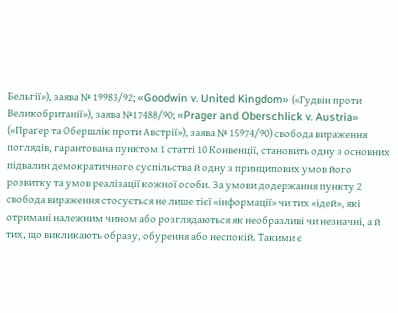Бельгії»), заява № 19983/92; «Goodwin v. United Kingdom» («Гудвін проти Великобританії»), заява №17488/90; «Prager and Oberschlick v. Austria» («Праґер та Обершлік проти Австрії»), заява № 15974/90) свобода вираження поглядів, гарантована пунктом 1 статті 10 Конвенції, становить одну з основних підвалин демократичного суспільства й одну з принципових умов його розвитку та умов реалізації кожної особи. За умови додержання пункту 2 свобода вираження стосується не лише тієї «інформації» чи тих «ідей», які отримані належним чином або розглядаються як необразливі чи незначні, а й тих, що викликають образу, обурення або неспокій. Такими є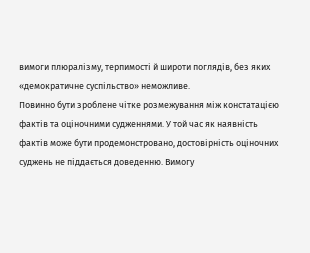вимоги плюралізму, терпимості й широти поглядів, без яких «демократичне суспільство» неможливе.
Повинно бути зроблене чітке розмежування між констатацією фактів та оціночними судженнями. У той час як наявність фактів може бути продемонстровано, достовірність оціночних суджень не піддається доведенню. Вимогу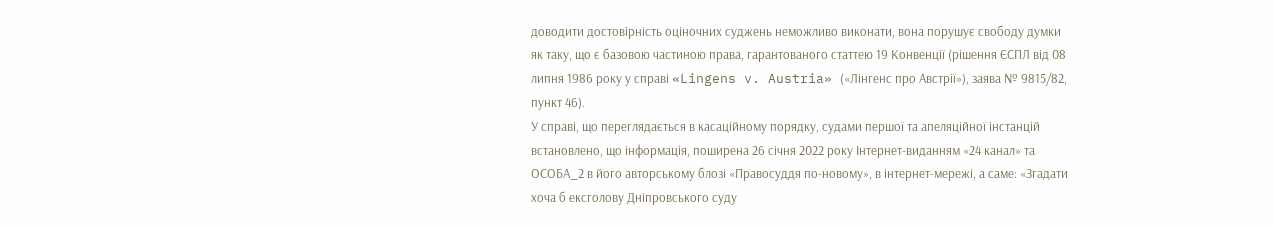доводити достовірність оціночних суджень неможливо виконати, вона порушує свободу думки як таку, що є базовою частиною права, гарантованого статтею 19 Конвенції (рішення ЄСПЛ від 08 липня 1986 року у справі «Lingens v. Austria» («Лінгенс про Австрії»), заява № 9815/82, пункт 46).
У справі, що переглядається в касаційному порядку, судами першої та апеляційної інстанцій встановлено, що інформація, поширена 26 січня 2022 року Інтернет-виданням «24 канал» та ОСОБА_2 в його авторському блозі «Правосуддя по-новому», в інтернет-мережі, а саме: «Згадати хоча б ексголову Дніпровського суду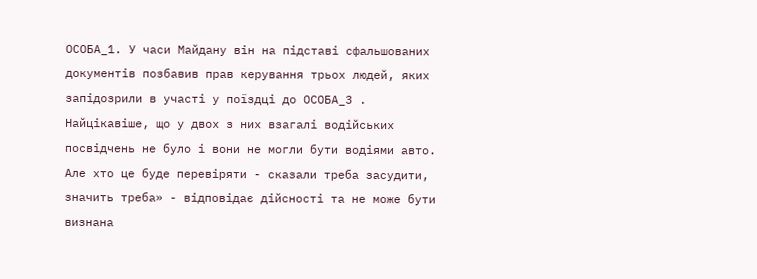ОСОБА_1. У часи Майдану він на підставі сфальшованих документів позбавив прав керування трьох людей, яких запідозрили в участі у поїздці до ОСОБА_3 . Найцікавіше, що у двох з них взагалі водійських посвідчень не було і вони не могли бути водіями авто. Але хто це буде перевіряти - сказали треба засудити, значить треба» - відповідає дійсності та не може бути визнана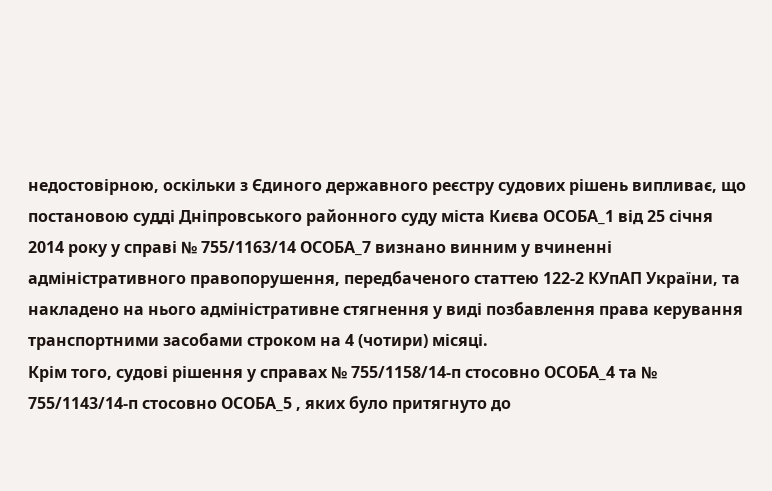недостовірною, оскільки з Єдиного державного реєстру судових рішень випливає, що постановою судді Дніпровського районного суду міста Києва ОСОБА_1 від 25 січня 2014 року у справі № 755/1163/14 ОСОБА_7 визнано винним у вчиненні адміністративного правопорушення, передбаченого статтею 122-2 КУпАП України, та накладено на нього адміністративне стягнення у виді позбавлення права керування транспортними засобами строком на 4 (чотири) місяці.
Крім того, судові рішення у справах № 755/1158/14-п стосовно ОСОБА_4 та № 755/1143/14-п стосовно ОСОБА_5 , яких було притягнуто до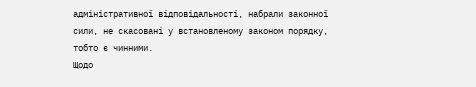адміністративної відповідальності, набрали законної сили, не скасовані у встановленому законом порядку, тобто є чинними.
Щодо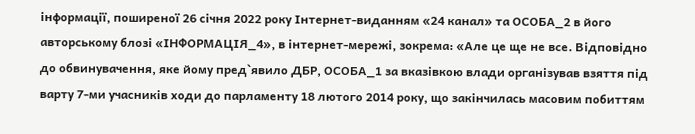інформації, поширеної 26 січня 2022 року Інтернет-виданням «24 канал» та ОСОБА_2 в його авторському блозі «ІНФОРМАЦІЯ_4», в інтернет-мережі, зокрема: «Але це ще не все. Відповідно до обвинувачення, яке йому пред`явило ДБР, ОСОБА_1 за вказівкою влади організував взяття під варту 7-ми учасників ходи до парламенту 18 лютого 2014 року, що закінчилась масовим побиттям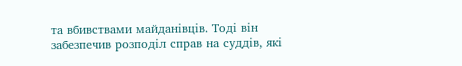та вбивствами майданівців. Тоді він забезпечив розподіл справ на суддів, які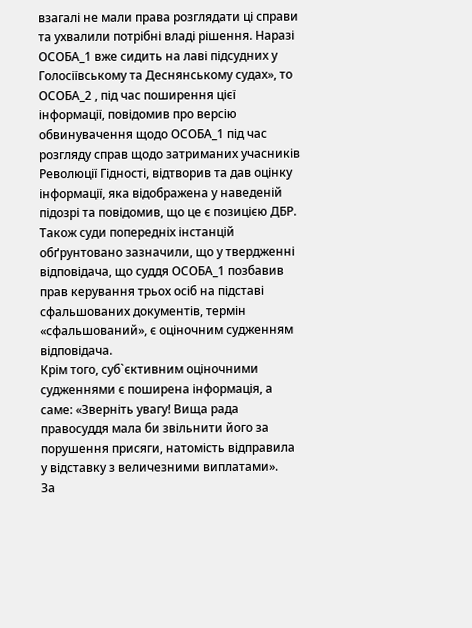взагалі не мали права розглядати ці справи та ухвалили потрібні владі рішення. Наразі ОСОБА_1 вже сидить на лаві підсудних у Голосіївському та Деснянському судах», то ОСОБА_2 , під час поширення цієї інформації, повідомив про версію обвинувачення щодо ОСОБА_1 під час розгляду справ щодо затриманих учасників Революції Гідності, відтворив та дав оцінку інформації, яка відображена у наведеній підозрі та повідомив, що це є позицією ДБР.
Також суди попередніх інстанцій обґрунтовано зазначили, що у твердженні відповідача, що суддя ОСОБА_1 позбавив прав керування трьох осіб на підставі сфальшованих документів, термін «сфальшований», є оціночним судженням відповідача.
Крім того, суб`єктивним оціночними судженнями є поширена інформація, а саме: «Зверніть увагу! Вища рада правосуддя мала би звільнити його за порушення присяги, натомість відправила у відставку з величезними виплатами».
За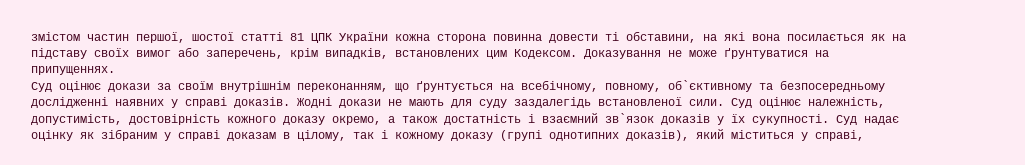змістом частин першої, шостої статті 81 ЦПК України кожна сторона повинна довести ті обставини, на які вона посилається як на підставу своїх вимог або заперечень, крім випадків, встановлених цим Кодексом. Доказування не може ґрунтуватися на припущеннях.
Суд оцінює докази за своїм внутрішнім переконанням, що ґрунтується на всебічному, повному, об`єктивному та безпосередньому дослідженні наявних у справі доказів. Жодні докази не мають для суду заздалегідь встановленої сили. Суд оцінює належність, допустимість, достовірність кожного доказу окремо, а також достатність і взаємний зв`язок доказів у їх сукупності. Суд надає оцінку як зібраним у справі доказам в цілому, так і кожному доказу (групі однотипних доказів), який міститься у справі,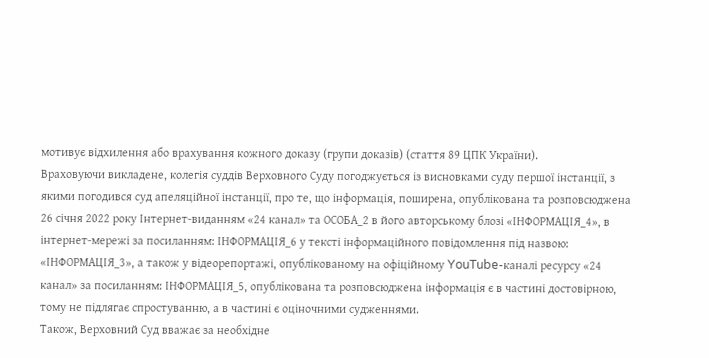мотивує відхилення або врахування кожного доказу (групи доказів) (стаття 89 ЦПК України).
Враховуючи викладене, колегія суддів Верховного Суду погоджується із висновками суду першої інстанції, з якими погодився суд апеляційної інстанції, про те, що інформація, поширена, опублікована та розповсюджена 26 січня 2022 року Інтернет-виданням «24 канал» та ОСОБА_2 в його авторському блозі «ІНФОРМАЦІЯ_4», в інтернет-мережі за посиланням: ІНФОРМАЦІЯ_6 у тексті інформаційного повідомлення під назвою: «ІНФОРМАЦІЯ_3», а також у відеорепортажі, опублікованому на офіційному YouTube-каналі ресурсу «24 канал» за посиланням: ІНФОРМАЦІЯ_5, опублікована та розповсюджена інформація є в частині достовірною, тому не підлягає спростуванню, а в частині є оціночними судженнями.
Також, Верховний Суд вважає за необхідне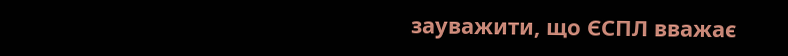зауважити, що ЄСПЛ вважає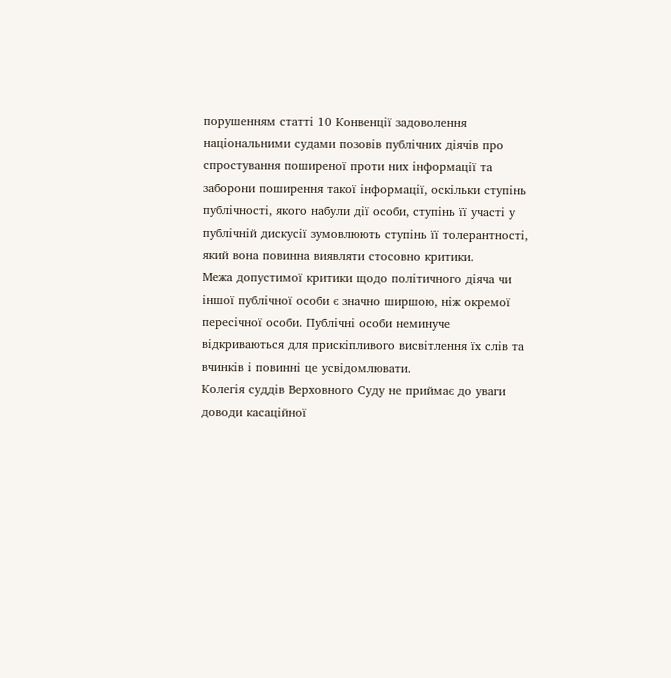порушенням статті 10 Конвенції задоволення національними судами позовів публічних діячів про спростування поширеної проти них інформації та заборони поширення такої інформації, оскільки ступінь публічності, якого набули дії особи, ступінь її участі у публічній дискусії зумовлюють ступінь її толерантності, який вона повинна виявляти стосовно критики.
Межа допустимої критики щодо політичного діяча чи іншої публічної особи є значно ширшою, ніж окремої пересічної особи. Публічні особи неминуче відкриваються для прискіпливого висвітлення їх слів та вчинків і повинні це усвідомлювати.
Колегія суддів Верховного Суду не приймає до уваги доводи касаційної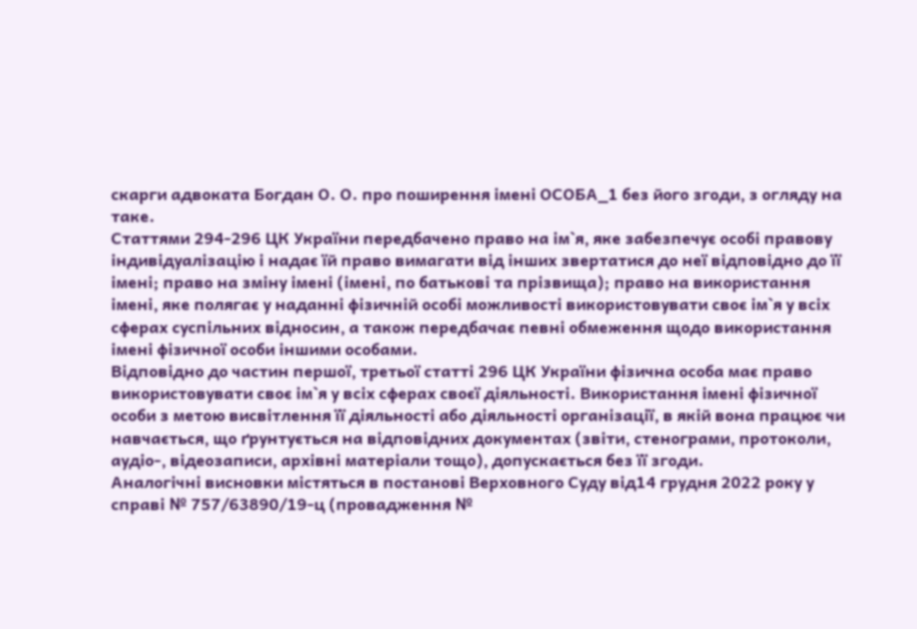скарги адвоката Богдан О. О. про поширення імені ОСОБА_1 без його згоди, з огляду на таке.
Статтями 294-296 ЦК України передбачено право на ім`я, яке забезпечує особі правову індивідуалізацію і надає їй право вимагати від інших звертатися до неї відповідно до її імені; право на зміну імені (імені, по батькові та прізвища); право на використання імені, яке полягає у наданні фізичній особі можливості використовувати своє ім`я у всіх сферах суспільних відносин, а також передбачає певні обмеження щодо використання імені фізичної особи іншими особами.
Відповідно до частин першої, третьої статті 296 ЦК України фізична особа має право використовувати своє ім`я у всіх сферах своєї діяльності. Використання імені фізичної особи з метою висвітлення її діяльності або діяльності організації, в якій вона працює чи навчається, що ґрунтується на відповідних документах (звіти, стенограми, протоколи, аудіо-, відеозаписи, архівні матеріали тощо), допускається без її згоди.
Аналогічні висновки містяться в постанові Верховного Суду від14 грудня 2022 року у справі № 757/63890/19-ц (провадження №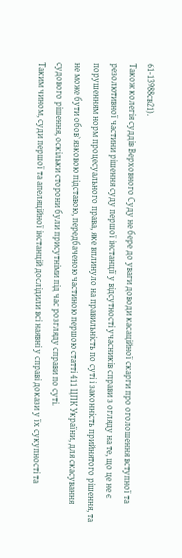61-13988св21).
Також колегія суддів Верховного Суду не бере до уваги доводи касаційної скарги про оголошення вступної та резолютивної частини рішення суду першої інстанції у відсутності учасників справи з огляду на те, що це не є порушенням норм процесуального права, яке вплинуло на правильність по суті і законність прийнятого рішення, та не може бути обов`язковою підставою, передбаченою частиною першою статті 411 ЦПК України, для скасування судового рішення, оскільки сторони були присутніми під час розгляду справи по суті.
Таким чином, суди першої та апеляційної інстанцій дослідили всі наявні у справі докази у їх сукупності та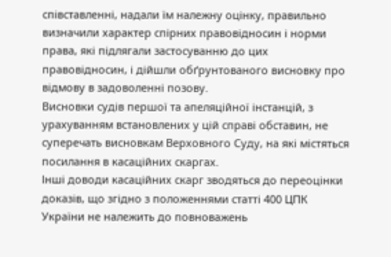співставленні, надали їм належну оцінку, правильно визначили характер спірних правовідносин і норми права, які підлягали застосуванню до цих правовідносин, і дійшли обґрунтованого висновку про відмову в задоволенні позову.
Висновки судів першої та апеляційної інстанцій, з урахуванням встановлених у цій справі обставин, не суперечать висновкам Верховного Суду, на які містяться посилання в касаційних скаргах.
Інші доводи касаційних скарг зводяться до переоцінки доказів, що згідно з положеннями статті 400 ЦПК України не належить до повноважень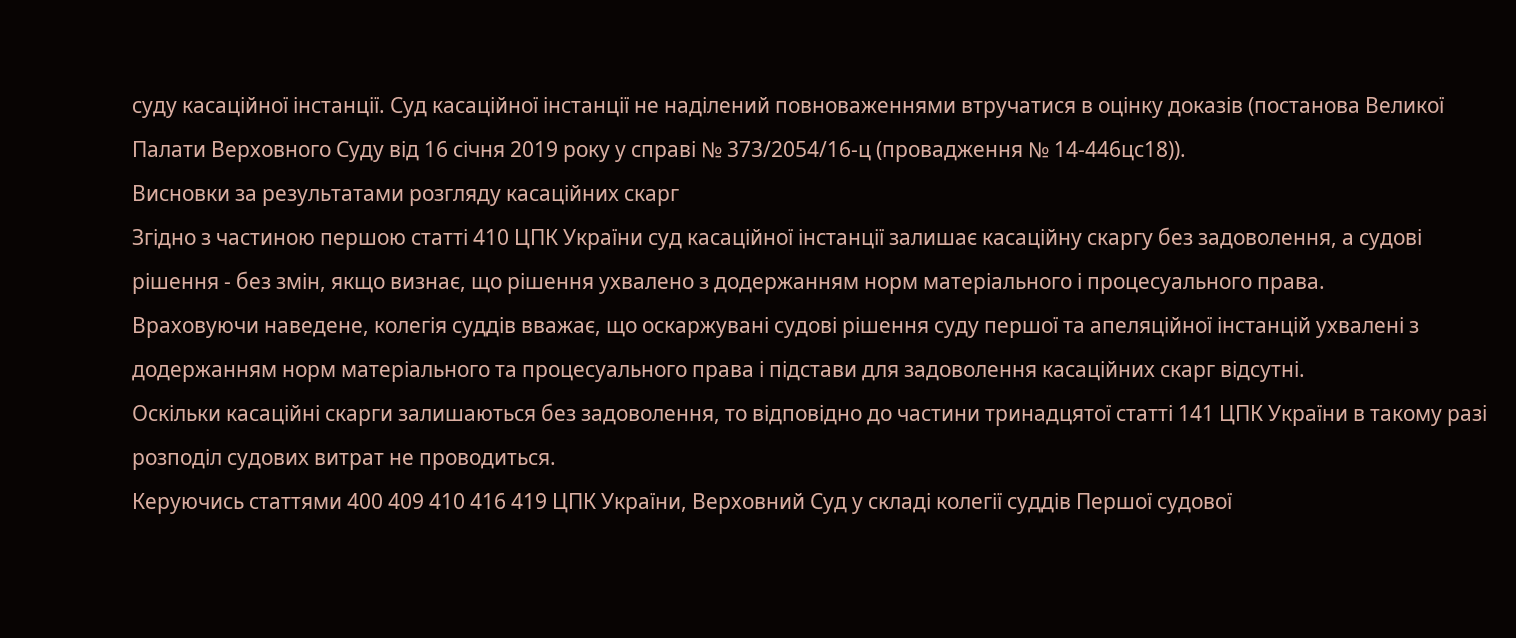суду касаційної інстанції. Суд касаційної інстанції не наділений повноваженнями втручатися в оцінку доказів (постанова Великої Палати Верховного Суду від 16 січня 2019 року у справі № 373/2054/16-ц (провадження № 14-446цс18)).
Висновки за результатами розгляду касаційних скарг
Згідно з частиною першою статті 410 ЦПК України суд касаційної інстанції залишає касаційну скаргу без задоволення, а судові рішення - без змін, якщо визнає, що рішення ухвалено з додержанням норм матеріального і процесуального права.
Враховуючи наведене, колегія суддів вважає, що оскаржувані судові рішення суду першої та апеляційної інстанцій ухвалені з додержанням норм матеріального та процесуального права і підстави для задоволення касаційних скарг відсутні.
Оскільки касаційні скарги залишаються без задоволення, то відповідно до частини тринадцятої статті 141 ЦПК України в такому разі розподіл судових витрат не проводиться.
Керуючись статтями 400 409 410 416 419 ЦПК України, Верховний Суд у складі колегії суддів Першої судової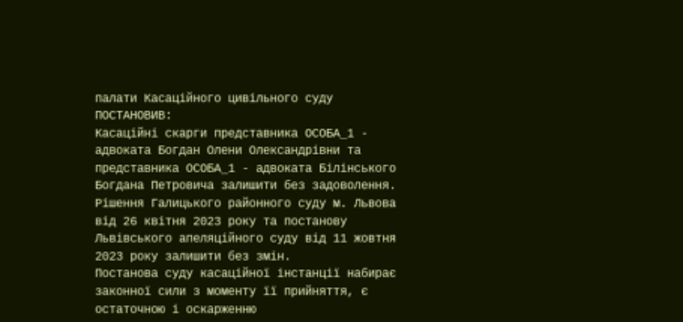палати Касаційного цивільного суду
ПОСТАНОВИВ:
Касаційні скарги представника ОСОБА_1 - адвоката Богдан Олени Олександрівни та представника ОСОБА_1 - адвоката Білінського Богдана Петровича залишити без задоволення.
Рішення Галицького районного суду м. Львова від 26 квітня 2023 року та постанову Львівського апеляційного суду від 11 жовтня 2023 року залишити без змін.
Постанова суду касаційної інстанції набирає законної сили з моменту її прийняття, є остаточною і оскарженню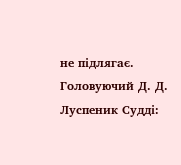не підлягає.
Головуючий Д. Д. Луспеник Судді: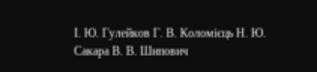І. Ю. Гулейков Г. В. Коломієць Н. Ю. Сакара В. В. Шипович